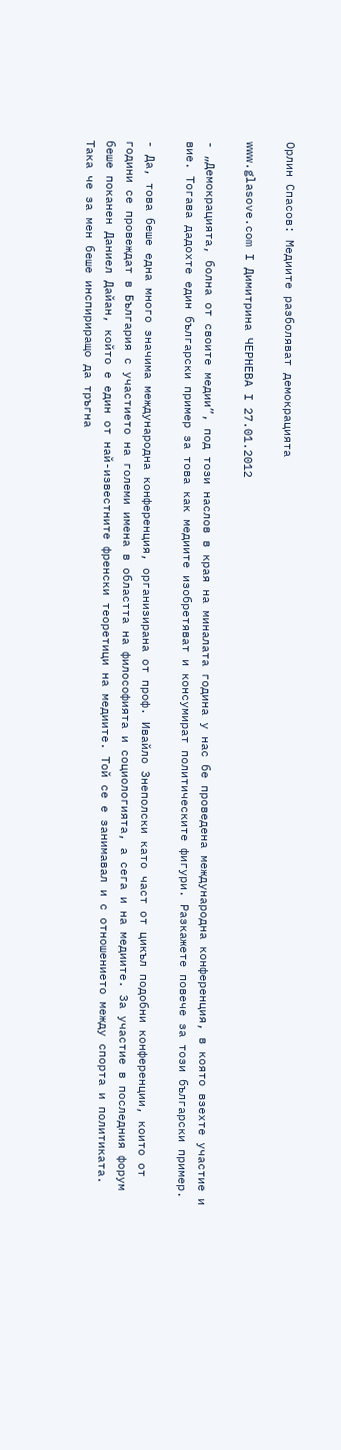Орлин Спасов: Медиите разболяват демокрацията

www.glasove.com I Димитрина ЧЕРНЕВА I 27.01.2012

- „Демокрацията, болна от своите медии”, под този наслов в края на миналата година у нас бе проведена международна конференция, в която взехте участие и вие. Тогава дадохте един български пример за това как медиите изобретяват и консумират политическите фигури. Разкажете повече за този български пример.

- Да, това беше една много значима международна конференция, организирана от проф. Ивайло Знеполски като част от цикъл подобни конференции, които от години се провеждат в България с участието на големи имена в областта на философията и социологията, а сега и на медиите. За участие в последния форум беше поканен Даниел Дайан, който е един от най-известните френски теоретици на медиите. Той се е занимавал и с отношението между спорта и политиката. Така че за мен беше инспириращо да тръгна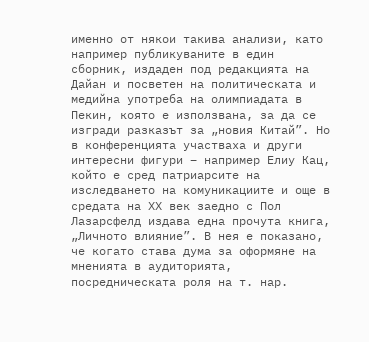именно от някои такива анализи, като например публикуваните в един сборник, издаден под редакцията на Дайан и посветен на политическата и медийна употреба на олимпиадата в Пекин, която е използвана, за да се изгради разказът за „новия Китай”. Но в конференцията участваха и други интересни фигури – например Елиу Кац, който е сред патриарсите на изследването на комуникациите и още в средата на ХХ век заедно с Пол Лазарсфелд издава една прочута книга, „Личното влияние”. В нея е показано, че когато става дума за оформяне на мненията в аудиторията, посредническата роля на т. нар.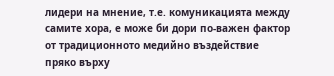лидери на мнение, т.е. комуникацията между самите хора, е може би дори по-важен фактор от традиционното медийно въздействие пряко върху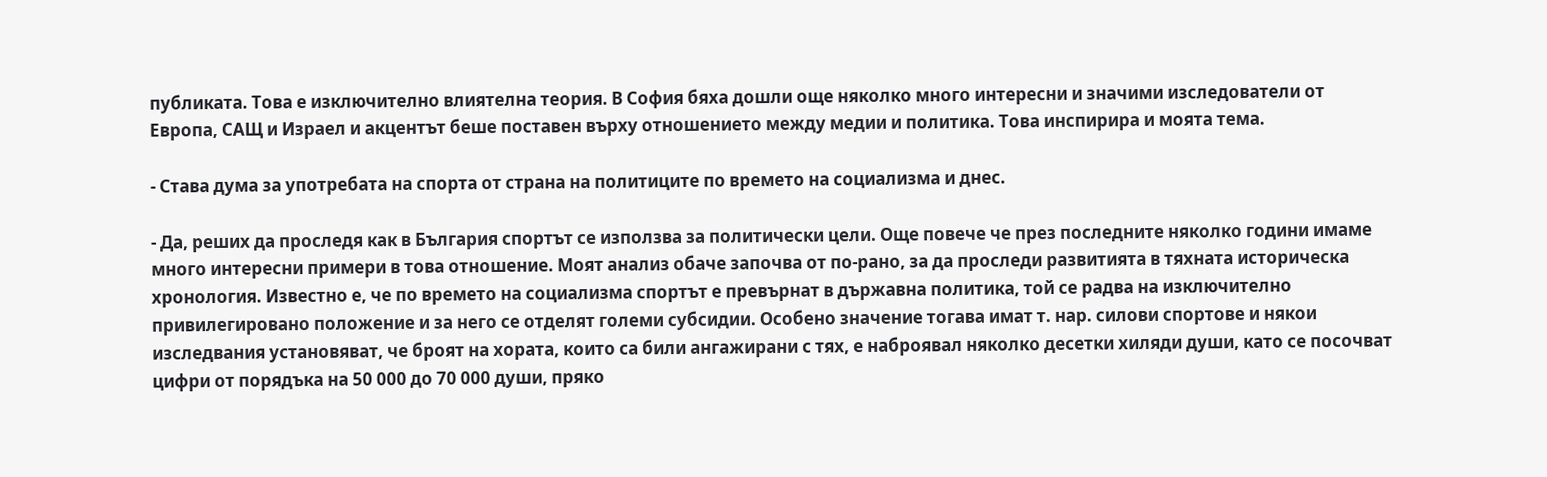публиката. Това е изключително влиятелна теория. В София бяха дошли още няколко много интересни и значими изследователи от Европа, САЩ и Израел и акцентът беше поставен върху отношението между медии и политика. Това инспирира и моята тема.

- Става дума за употребата на спорта от страна на политиците по времето на социализма и днес.

- Да, реших да проследя как в България спортът се използва за политически цели. Още повече че през последните няколко години имаме много интересни примери в това отношение. Моят анализ обаче започва от по-рано, за да проследи развитията в тяхната историческа хронология. Известно е, че по времето на социализма спортът е превърнат в държавна политика, той се радва на изключително привилегировано положение и за него се отделят големи субсидии. Особено значение тогава имат т. нар. силови спортове и някои изследвания установяват, че броят на хората, които са били ангажирани с тях, е наброявал няколко десетки хиляди души, като се посочват цифри от порядъка на 50 000 до 70 000 души, пряко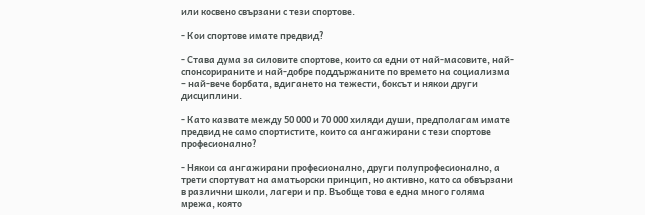или косвено свързани с тези спортове.

- Кои спортове имате предвид?

- Става дума за силовите спортове, които са едни от най-масовите, най-спонсорираните и най-добре поддържаните по времето на социализма – най-вече борбата, вдигането на тежести, боксът и някои други дисциплини.

- Като казвате между 50 000 и 70 000 хиляди души, предполагам имате предвид не само спортистите, които са ангажирани с тези спортове професионално?

- Някои са ангажирани професионално, други полупрофесионално, а трети спортуват на аматьорски принцип, но активно, като са обвързани в различни школи, лагери и пр. Въобще това е една много голяма мрежа, която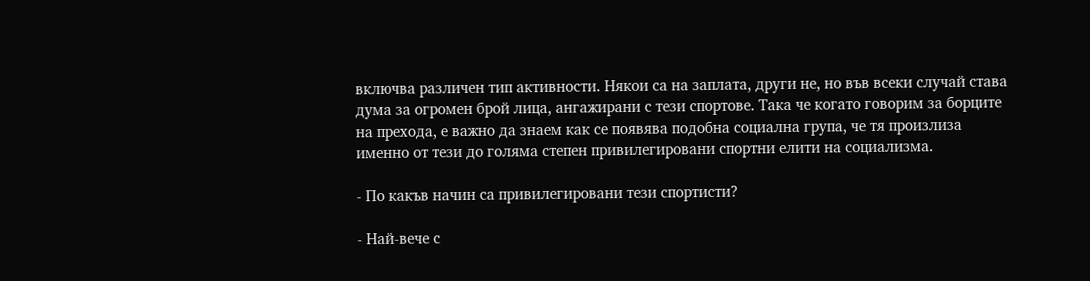включва различен тип активности. Някои са на заплата, други не, но във всеки случай става дума за огромен брой лица, ангажирани с тези спортове. Така че когато говорим за борците на прехода, е важно да знаем как се появява подобна социална група, че тя произлиза именно от тези до голяма степен привилегировани спортни елити на социализма.

- По какъв начин са привилегировани тези спортисти?

- Най-вече с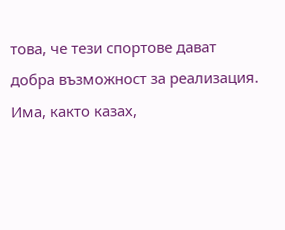това, че тези спортове дават добра възможност за реализация. Има, както казах,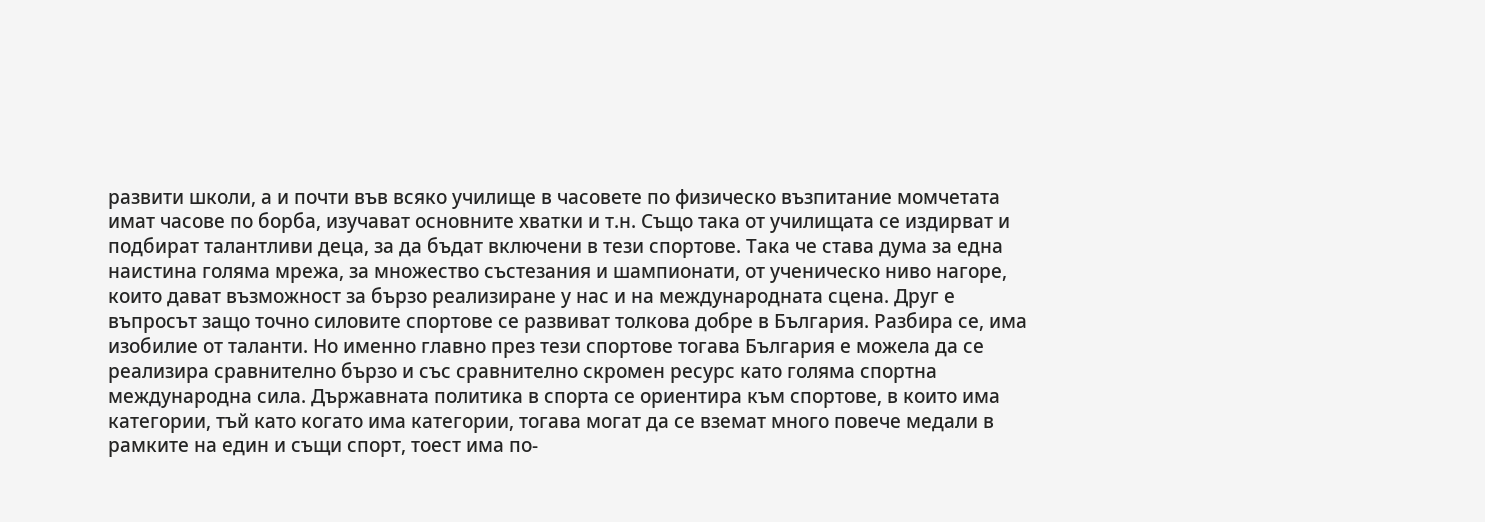развити школи, а и почти във всяко училище в часовете по физическо възпитание момчетата имат часове по борба, изучават основните хватки и т.н. Също така от училищата се издирват и подбират талантливи деца, за да бъдат включени в тези спортове. Така че става дума за една наистина голяма мрежа, за множество състезания и шампионати, от ученическо ниво нагоре, които дават възможност за бързо реализиране у нас и на международната сцена. Друг е въпросът защо точно силовите спортове се развиват толкова добре в България. Разбира се, има изобилие от таланти. Но именно главно през тези спортове тогава България е можела да се реализира сравнително бързо и със сравнително скромен ресурс като голяма спортна международна сила. Държавната политика в спорта се ориентира към спортове, в които има категории, тъй като когато има категории, тогава могат да се вземат много повече медали в рамките на един и същи спорт, тоест има по-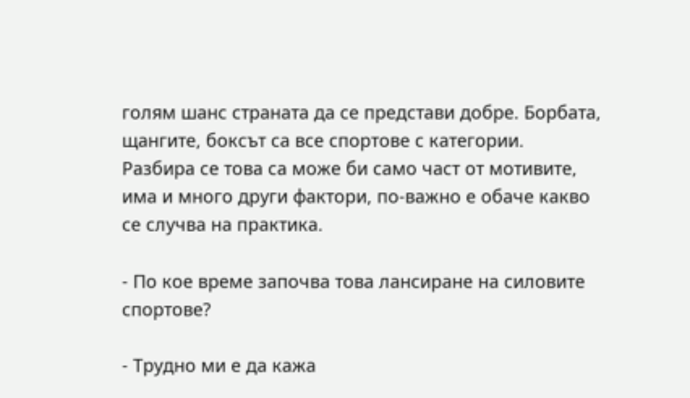голям шанс страната да се представи добре. Борбата, щангите, боксът са все спортове с категории. Разбира се това са може би само част от мотивите, има и много други фактори, по-важно е обаче какво се случва на практика.

- По кое време започва това лансиране на силовите спортове?

- Трудно ми е да кажа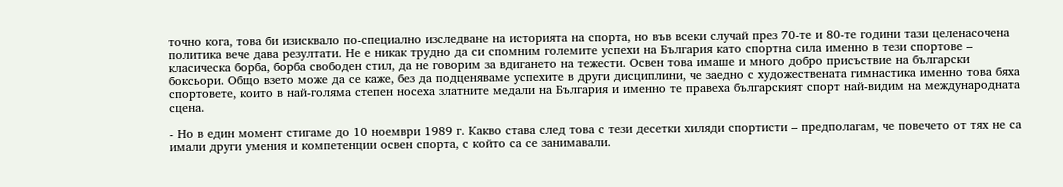точно кога, това би изисквало по-специално изследване на историята на спорта, но във всеки случай през 70-те и 80-те години тази целенасочена политика вече дава резултати. Не е никак трудно да си спомним големите успехи на България като спортна сила именно в тези спортове – класическа борба, борба свободен стил, да не говорим за вдигането на тежести. Освен това имаше и много добро присъствие на български боксьори. Общо взето може да се каже, без да подценяваме успехите в други дисциплини, че заедно с художествената гимнастика именно това бяха спортовете, които в най-голяма степен носеха златните медали на България и именно те правеха българският спорт най-видим на международната сцена.

- Но в един момент стигаме до 10 ноември 1989 г. Какво става след това с тези десетки хиляди спортисти – предполагам, че повечето от тях не са имали други умения и компетенции освен спорта, с който са се занимавали.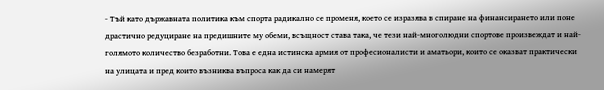- Тъй като държавната политика към спорта радикално се променя, което се изразява в спиране на финансирането или поне драстично редуциране на предишните му обеми, всъщност става така, че тези най-многолюдни спортове произвеждат и най-голямото количество безработни. Това е една истинска армия от професионалисти и аматьори, които се оказват практически на улицата и пред които възниква въпроса как да си намерят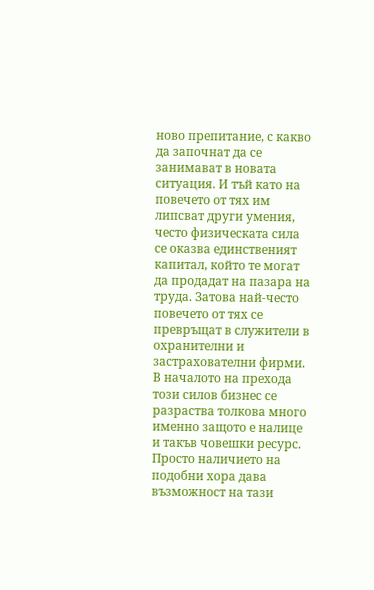ново препитание, с какво да започнат да се занимават в новата ситуация. И тъй като на повечето от тях им липсват други умения, често физическата сила се оказва единственият капитал, който те могат да продадат на пазара на труда. Затова най-често повечето от тях се превръщат в служители в охранителни и застрахователни фирми. В началото на прехода този силов бизнес се разраства толкова много именно защото е налице и такъв човешки ресурс. Просто наличието на подобни хора дава възможност на тази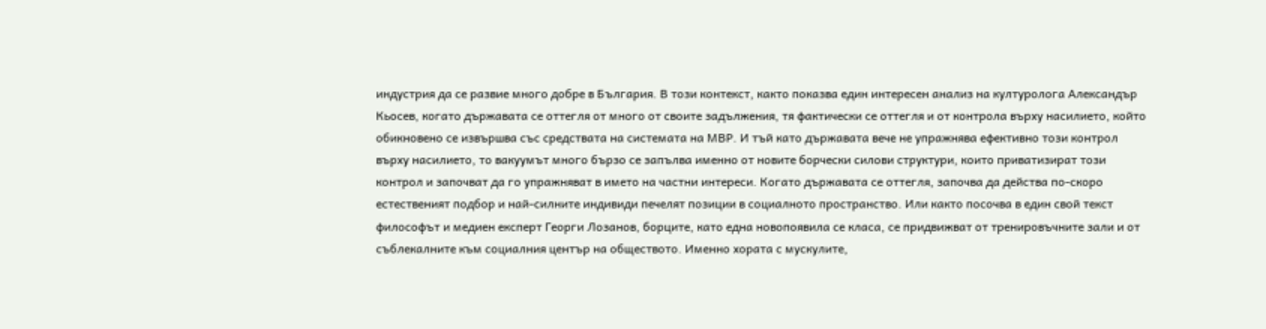индустрия да се развие много добре в България. В този контекст, както показва един интересен анализ на културолога Александър Кьосев, когато държавата се оттегля от много от своите задължения, тя фактически се оттегля и от контрола върху насилието, който обикновено се извършва със средствата на системата на МВР. И тъй като държавата вече не упражнява ефективно този контрол върху насилието, то вакуумът много бързо се запълва именно от новите борчески силови структури, които приватизират този контрол и започват да го упражняват в името на частни интереси. Когато държавата се оттегля, започва да действа по-скоро естественият подбор и най-силните индивиди печелят позиции в социалното пространство. Или както посочва в един свой текст философът и медиен експерт Георги Лозанов, борците, като една новопоявила се класа, се придвижват от тренировъчните зали и от съблекалните към социалния център на обществото. Именно хората с мускулите,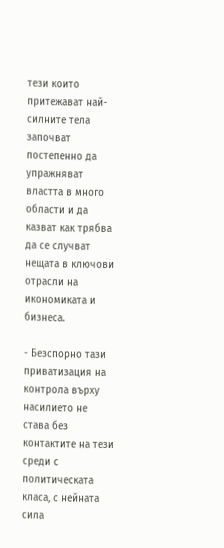тези които притежават най-силните тела започват постепенно да упражняват властта в много области и да казват как трябва да се случват нещата в ключови отрасли на икономиката и бизнеса.

- Безспорно тази приватизация на контрола върху насилието не става без контактите на тези среди с политическата класа, с нейната сила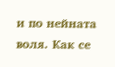и по нейната воля. Как се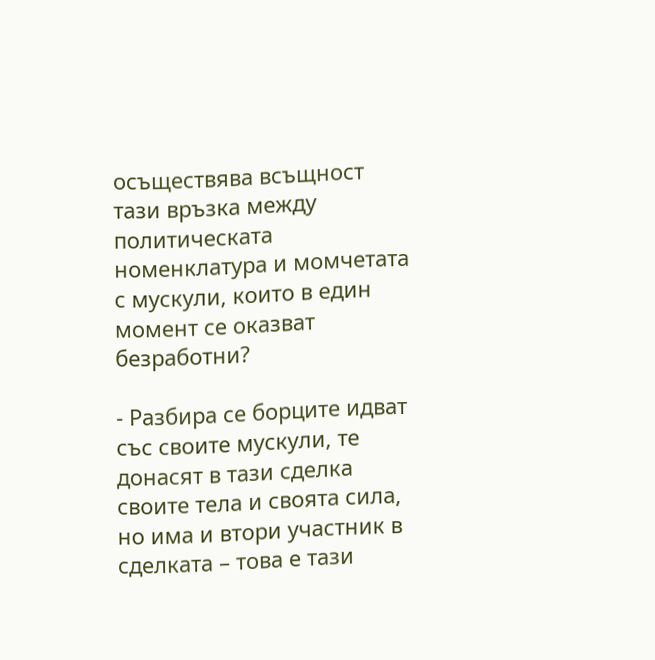осъществява всъщност тази връзка между политическата номенклатура и момчетата с мускули, които в един момент се оказват безработни?

- Разбира се борците идват със своите мускули, те донасят в тази сделка своите тела и своята сила, но има и втори участник в сделката – това е тази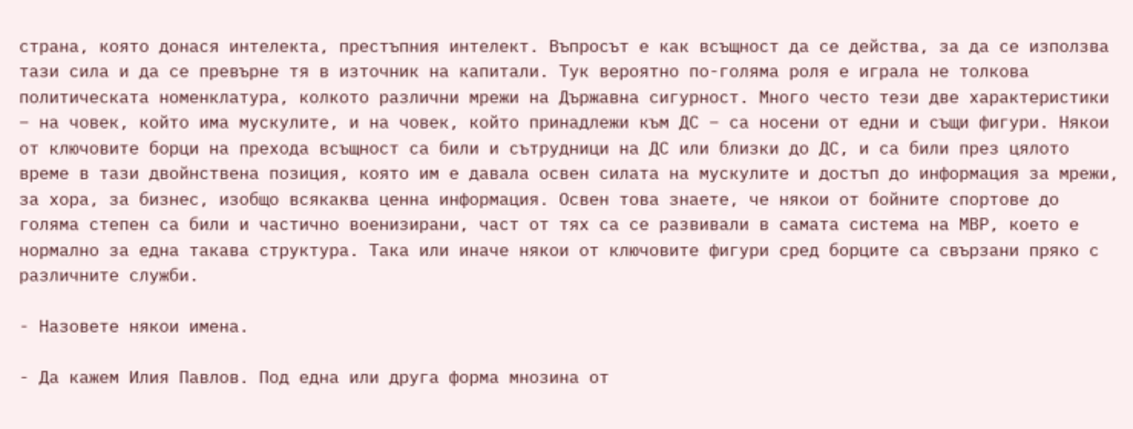страна, която донася интелекта, престъпния интелект. Въпросът е как всъщност да се действа, за да се използва тази сила и да се превърне тя в източник на капитали. Тук вероятно по-голяма роля е играла не толкова политическата номенклатура, колкото различни мрежи на Държавна сигурност. Много често тези две характеристики – на човек, който има мускулите, и на човек, който принадлежи към ДС – са носени от едни и същи фигури. Някои от ключовите борци на прехода всъщност са били и сътрудници на ДС или близки до ДС, и са били през цялото време в тази двойнствена позиция, която им е давала освен силата на мускулите и достъп до информация за мрежи, за хора, за бизнес, изобщо всякаква ценна информация. Освен това знаете, че някои от бойните спортове до голяма степен са били и частично военизирани, част от тях са се развивали в самата система на МВР, което е нормално за една такава структура. Така или иначе някои от ключовите фигури сред борците са свързани пряко с различните служби.

- Назовете някои имена.

- Да кажем Илия Павлов. Под една или друга форма мнозина от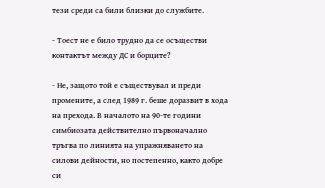тези среди са били близки до службите.

- Тоест не е било трудно да се осъществи контактът между ДС и борците?

- Не, защото той е съществувал и преди промените, а след 1989 г. беше доразвит в хода на прехода. В началото на 90-те години симбиозата действително първоначално тръгва по линията на упражняването на силови дейности, но постепенно, както добре си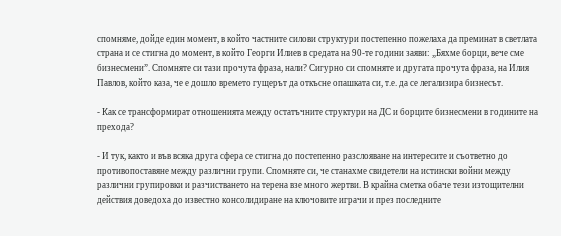спомняме, дойде един момент, в който частните силови структури постепенно пожелаха да преминат в светлата страна и се стигна до момент, в който Георги Илиев в средата на 90-те години заяви: „Бяхме борци, вече сме бизнесмени”. Спомняте си тази прочута фраза, нали? Сигурно си спомняте и другата прочута фраза, на Илия Павлов, който каза, че е дошло времето гущерът да откъсне опашката си, т.е. да се легализира бизнесът.

- Как се трансформират отношенията между остатъчните структури на ДС и борците бизнесмени в годините на прехода?

- И тук, както и във всяка друга сфера се стигна до постепенно разслояване на интересите и съответно до противопоставяне между различни групи. Спомняте си, че станахме свидетели на истински войни между различни групировки и разчистването на терена взе много жертви. В крайна сметка обаче тези изтощителни действия доведоха до известно консолидиране на ключовите играчи и през последните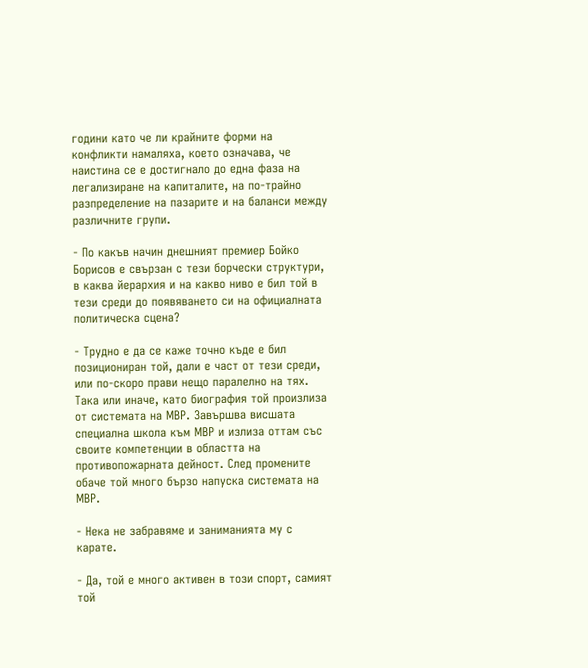години като че ли крайните форми на конфликти намаляха, което означава, че наистина се е достигнало до една фаза на легализиране на капиталите, на по-трайно разпределение на пазарите и на баланси между различните групи.

- По какъв начин днешният премиер Бойко Борисов е свързан с тези борчески структури, в каква йерархия и на какво ниво е бил той в тези среди до появяването си на официалната политическа сцена?

- Трудно е да се каже точно къде е бил позициониран той, дали е част от тези среди, или по-скоро прави нещо паралелно на тях. Така или иначе, като биография той произлиза от системата на МВР. Завършва висшата специална школа към МВР и излиза оттам със своите компетенции в областта на противопожарната дейност. След промените обаче той много бързо напуска системата на МВР.

- Нека не забравяме и заниманията му с карате.

- Да, той е много активен в този спорт, самият той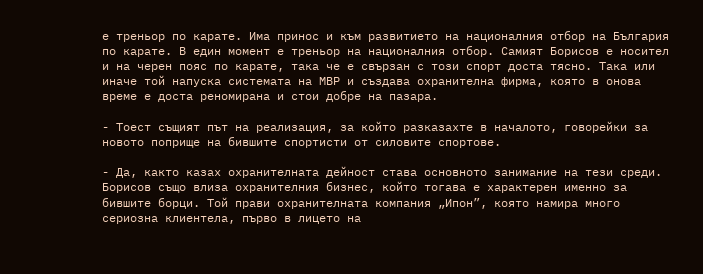е треньор по карате. Има принос и към развитието на националния отбор на България по карате. В един момент е треньор на националния отбор. Самият Борисов е носител и на черен пояс по карате, така че е свързан с този спорт доста тясно. Така или иначе той напуска системата на МВР и създава охранителна фирма, която в онова време е доста реномирана и стои добре на пазара.

- Тоест същият път на реализация, за който разказахте в началото, говорейки за новото поприще на бившите спортисти от силовите спортове.

- Да, както казах охранителната дейност става основното занимание на тези среди. Борисов също влиза охранителния бизнес, който тогава е характерен именно за бившите борци. Той прави охранителната компания „Ипон”, която намира много сериозна клиентела, първо в лицето на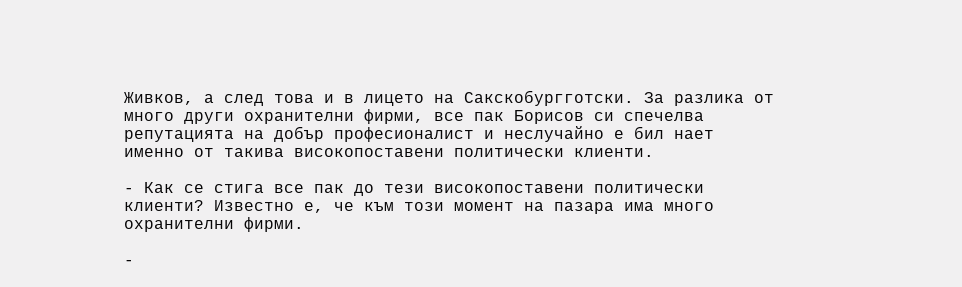Живков, а след това и в лицето на Сакскобургготски. За разлика от много други охранителни фирми, все пак Борисов си спечелва репутацията на добър професионалист и неслучайно е бил нает именно от такива високопоставени политически клиенти.

- Как се стига все пак до тези високопоставени политически клиенти? Известно е, че към този момент на пазара има много охранителни фирми.

-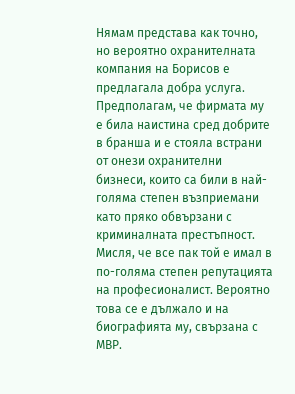Нямам представа как точно, но вероятно охранителната компания на Борисов е предлагала добра услуга. Предполагам, че фирмата му е била наистина сред добрите в бранша и е стояла встрани от онези охранителни бизнеси, които са били в най-голяма степен възприемани като пряко обвързани с криминалната престъпност. Мисля, че все пак той е имал в по-голяма степен репутацията на професионалист. Вероятно това се е дължало и на биографията му, свързана с МВР.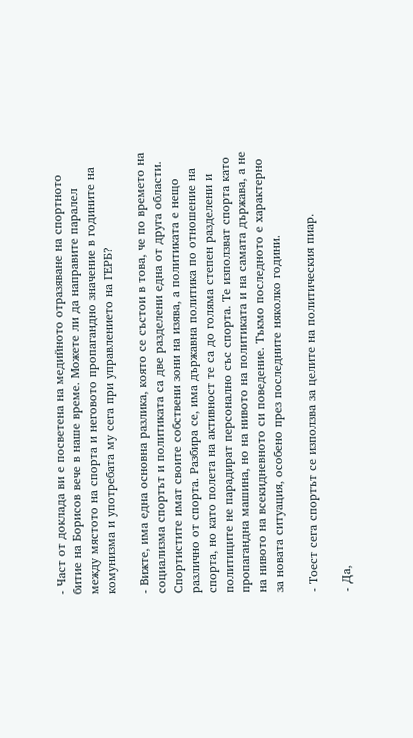- Част от доклада ви е посветена на медийното отразяване на спортното битие на Борисов вече в наше време. Можете ли да направите паралел между мястото на спорта и неговото пропагандно значение в годините на комунизма и употребата му сега при управлението на ГЕРБ?

- Вижте, има една основна разлика, която се състои в това, че по времето на социализма спортът и политиката са две разделени една от друга области. Спортистите имат своите собствени зони на изява, а политиката е нещо различно от спорта. Разбира се, има държавна политика по отношение на спорта, но като полета на активност те са до голяма степен разделени и политиците не парадират персонално със спорта. Те използват спорта като пропагандна машина, но на нивото на политиката и на самата държава, а не на нивото на всекидневното си поведение. Тъкмо последното е характерно за новата ситуация, особено през последните няколко години.

- Тоест сега спортът се използва за целите на политическия пиар.

- Да,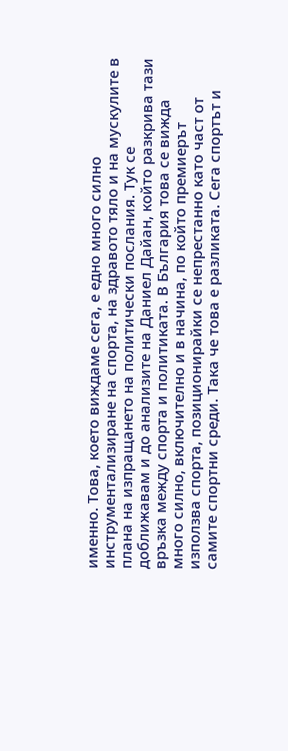именно. Това, което виждаме сега, е едно много силно инструментализиране на спорта, на здравото тяло и на мускулите в плана на изпращането на политически послания. Тук се доближавам и до анализите на Даниел Дайан, който разкрива тази връзка между спорта и политиката. В България това се вижда много силно, включително и в начина, по който премиерът използва спорта, позиционирайки се непрестанно като част от самите спортни среди. Така че това е разликата. Сега спортът и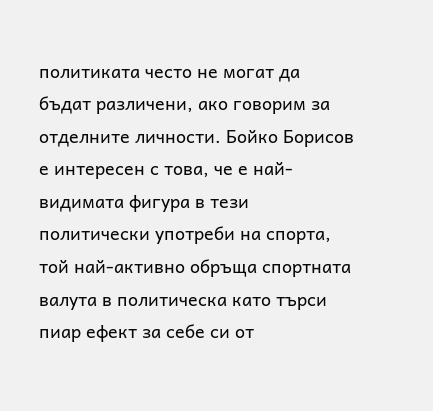политиката често не могат да бъдат различени, ако говорим за отделните личности. Бойко Борисов е интересен с това, че е най-видимата фигура в тези политически употреби на спорта, той най-активно обръща спортната валута в политическа като търси пиар ефект за себе си от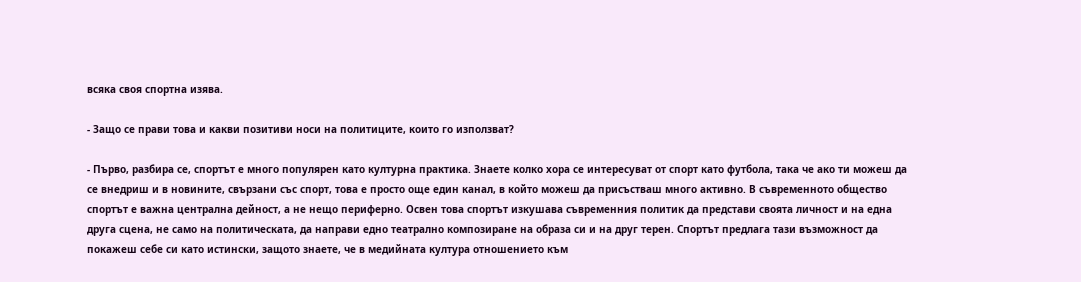всяка своя спортна изява.

- Защо се прави това и какви позитиви носи на политиците, които го използват?

- Първо, разбира се, спортът е много популярен като културна практика. Знаете колко хора се интересуват от спорт като футбола, така че ако ти можеш да се внедриш и в новините, свързани със спорт, това е просто още един канал, в който можеш да присъстваш много активно. В съвременното общество спортът е важна централна дейност, а не нещо периферно. Освен това спортът изкушава съвременния политик да представи своята личност и на една друга сцена, не само на политическата, да направи едно театрално композиране на образа си и на друг терен. Спортът предлага тази възможност да покажеш себе си като истински, защото знаете, че в медийната култура отношението към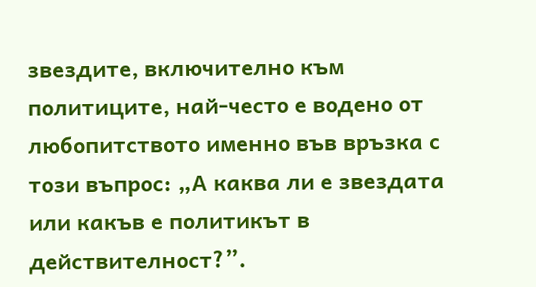звездите, включително към политиците, най-често е водено от любопитството именно във връзка с този въпрос: „А каква ли е звездата или какъв е политикът в действителност?”.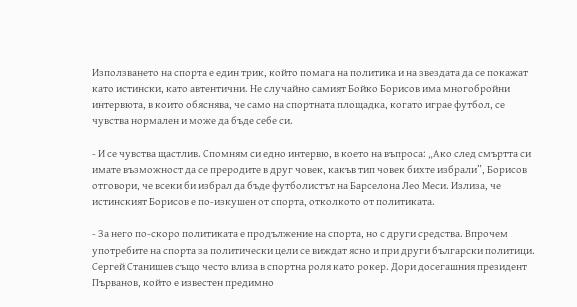Използването на спорта е един трик, който помага на политика и на звездата да се покажат като истински, като автентични. Не случайно самият Бойко Борисов има многобройни интервюта, в които обяснява, че само на спортната площадка, когато играе футбол, се чувства нормален и може да бъде себе си.

- И се чувства щастлив. Спомням си едно интервю, в което на въпроса: „Ако след смъртта си имате възможност да се преродите в друг човек, какъв тип човек бихте избрали”, Борисов отговори, че всеки би избрал да бъде футболистът на Барселона Лео Меси. Излиза, че истинският Борисов е по-изкушен от спорта, отколкото от политиката.

- За него по-скоро политиката е продължение на спорта, но с други средства. Впрочем употребите на спорта за политически цели се виждат ясно и при други български политици. Сергей Станишев също често влиза в спортна роля като рокер. Дори досегашния президент Първанов, който е известен предимно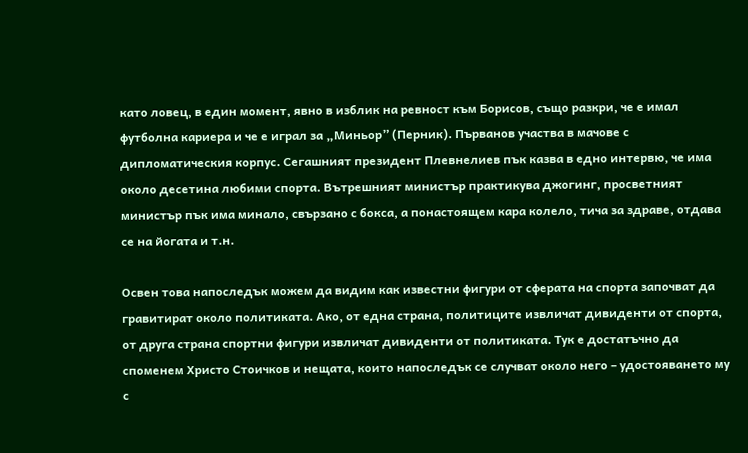като ловец, в един момент, явно в изблик на ревност към Борисов, също разкри, че е имал футболна кариера и че е играл за „Миньор” (Перник). Първанов участва в мачове с дипломатическия корпус. Сегашният президент Плевнелиев пък казва в едно интервю, че има около десетина любими спорта. Вътрешният министър практикува джогинг, просветният министър пък има минало, свързано с бокса, а понастоящем кара колело, тича за здраве, отдава се на йогата и т.н.

Освен това напоследък можем да видим как известни фигури от сферата на спорта започват да гравитират около политиката. Ако, от една страна, политиците извличат дивиденти от спорта, от друга страна спортни фигури извличат дивиденти от политиката. Тук е достатъчно да споменем Христо Стоичков и нещата, които напоследък се случват около него – удостояването му с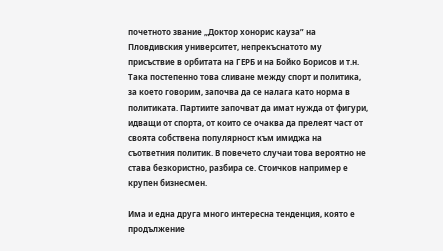почетното звание „Доктор хонорис кауза” на Пловдивския университет, непрекъснатото му присъствие в орбитата на ГЕРБ и на Бойко Борисов и т.н. Така постепенно това сливане между спорт и политика, за което говорим, започва да се налага като норма в политиката. Партиите започват да имат нужда от фигури, идващи от спорта, от които се очаква да прелеят част от своята собствена популярност към имиджа на съответния политик. В повечето случаи това вероятно не става безкористно, разбира се. Стоичков например е крупен бизнесмен.

Има и една друга много интересна тенденция, която е продължение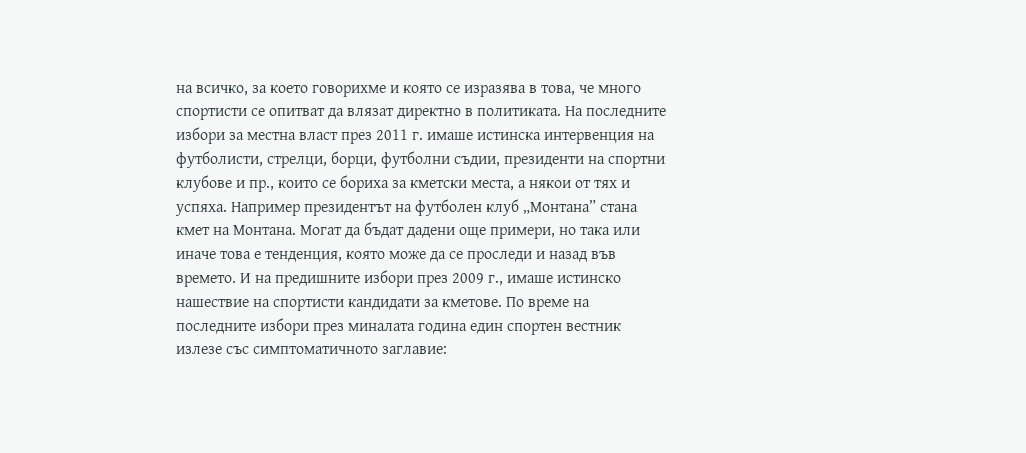на всичко, за което говорихме и която се изразява в това, че много спортисти се опитват да влязат директно в политиката. На последните избори за местна власт през 2011 г. имаше истинска интервенция на футболисти, стрелци, борци, футболни съдии, президенти на спортни клубове и пр., които се бориха за кметски места, а някои от тях и успяха. Например президентът на футболен клуб „Монтана” стана кмет на Монтана. Могат да бъдат дадени още примери, но така или иначе това е тенденция, която може да се проследи и назад във времето. И на предишните избори през 2009 г., имаше истинско нашествие на спортисти кандидати за кметове. По време на последните избори през миналата година един спортен вестник излезе със симптоматичното заглавие: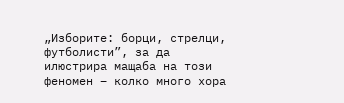„Изборите: борци, стрелци, футболисти”, за да илюстрира мащаба на този феномен – колко много хора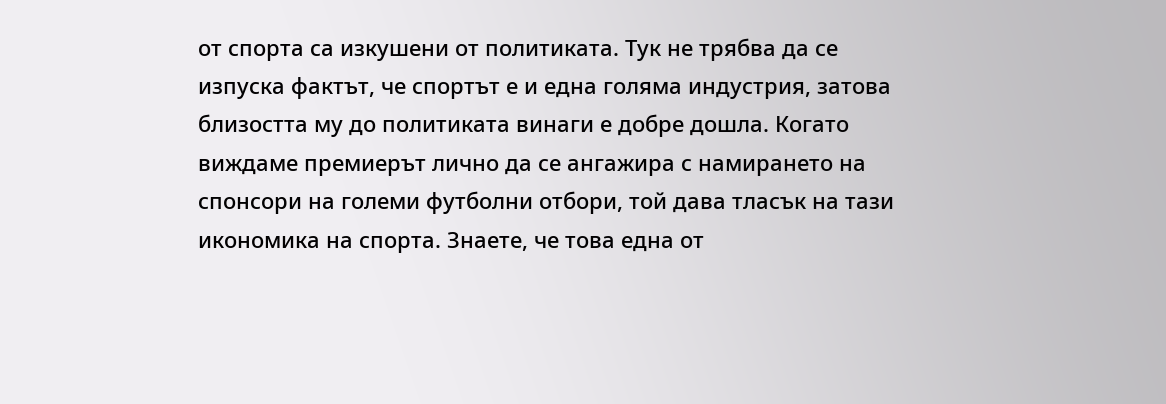от спорта са изкушени от политиката. Тук не трябва да се изпуска фактът, че спортът е и една голяма индустрия, затова близостта му до политиката винаги е добре дошла. Когато виждаме премиерът лично да се ангажира с намирането на спонсори на големи футболни отбори, той дава тласък на тази икономика на спорта. Знаете, че това една от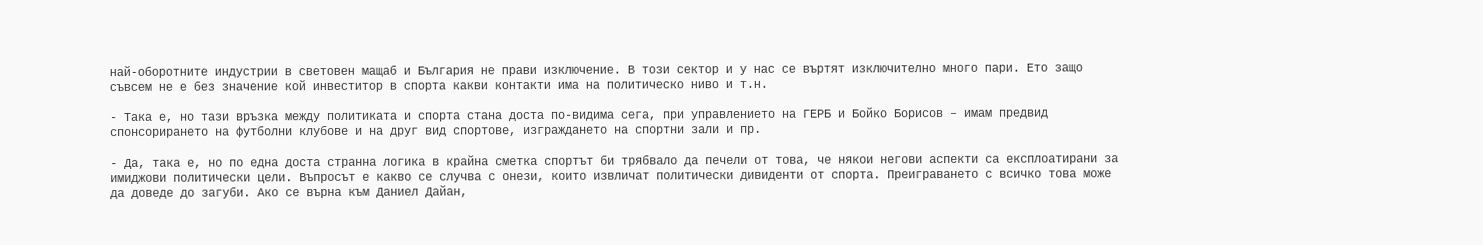най-оборотните индустрии в световен мащаб и България не прави изключение. В този сектор и у нас се въртят изключително много пари. Ето защо съвсем не е без значение кой инвеститор в спорта какви контакти има на политическо ниво и т.н.

- Така е, но тази връзка между политиката и спорта стана доста по-видима сега, при управлението на ГЕРБ и Бойко Борисов – имам предвид спонсорирането на футболни клубове и на друг вид спортове, изграждането на спортни зали и пр.

- Да, така е, но по една доста странна логика в крайна сметка спортът би трябвало да печели от това, че някои негови аспекти са експлоатирани за имиджови политически цели. Въпросът е какво се случва с онези, които извличат политически дивиденти от спорта. Преиграването с всичко това може да доведе до загуби. Ако се върна към Даниел Дайан,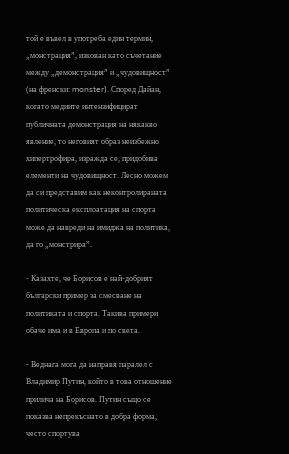той е въвел в употреба един термин, „монстрация”, изкован като съчетание между „демонстрация” и „чудовищност” (на френски: monster). Според Дайан, когато медиите интензифицират публичната демонстрация на някакво явление, то неговият образ неизбежно хипертрофира, изражда се, придобива елементи на чудовищност. Лесно можем да си представим как неконтролираната политическа експлоатация на спорта може да навреди на имиджа на политика, да го „монстрира”.

- Казахте, че Борисов е най-добрият български пример за смесване на политиката и спорта. Такива примери обаче има и в Европа и по света.

- Веднага мога да направя паралел с Владимир Путин, който в това отношение прилича на Борисов. Путин също се показва непрекъснато в добра форма, често спортува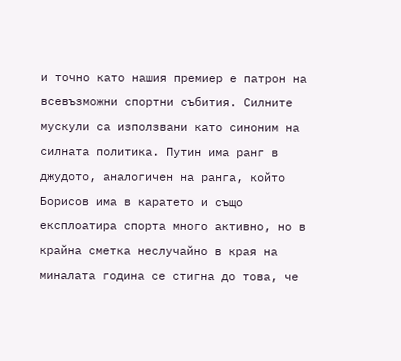и точно като нашия премиер е патрон на всевъзможни спортни събития. Силните мускули са използвани като синоним на силната политика. Путин има ранг в джудото, аналогичен на ранга, който Борисов има в каратето и също експлоатира спорта много активно, но в крайна сметка неслучайно в края на миналата година се стигна до това, че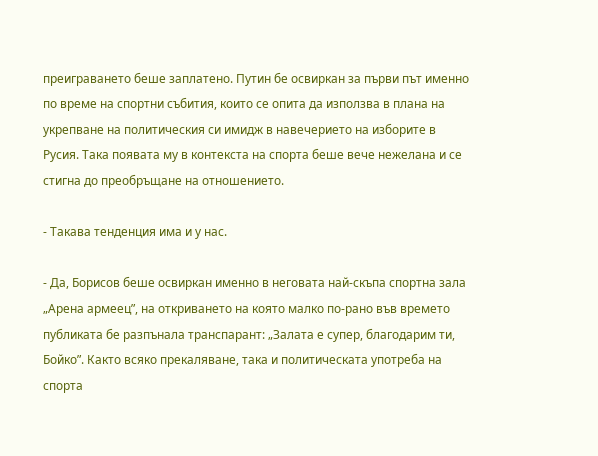преиграването беше заплатено. Путин бе освиркан за първи път именно по време на спортни събития, които се опита да използва в плана на укрепване на политическия си имидж в навечерието на изборите в Русия. Така появата му в контекста на спорта беше вече нежелана и се стигна до преобръщане на отношението.

- Такава тенденция има и у нас.

- Да, Борисов беше освиркан именно в неговата най-скъпа спортна зала „Арена армеец”, на откриването на която малко по-рано във времето публиката бе разпънала транспарант: „Залата е супер, благодарим ти, Бойко”. Както всяко прекаляване, така и политическата употреба на спорта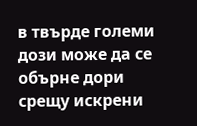в твърде големи дози може да се обърне дори срещу искрени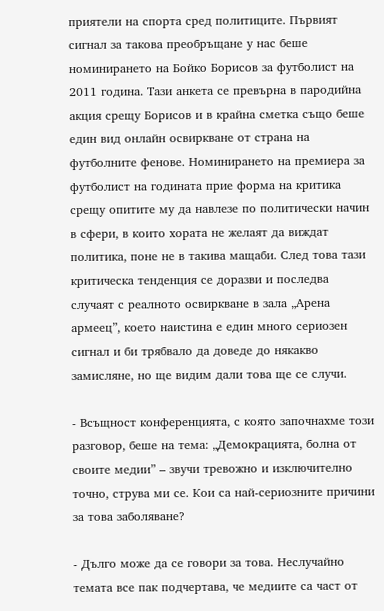приятели на спорта сред политиците. Първият сигнал за такова преобръщане у нас беше номинирането на Бойко Борисов за футболист на 2011 година. Тази анкета се превърна в пародийна акция срещу Борисов и в крайна сметка също беше един вид онлайн освиркване от страна на футболните фенове. Номинирането на премиера за футболист на годината прие форма на критика срещу опитите му да навлезе по политически начин в сфери, в които хората не желаят да виждат политика, поне не в такива мащаби. След това тази критическа тенденция се доразви и последва случаят с реалното освиркване в зала „Арена армеец”, което наистина е един много сериозен сигнал и би трябвало да доведе до някакво замисляне, но ще видим дали това ще се случи.

- Всъщност конференцията, с която започнахме този разговор, беше на тема: „Демокрацията, болна от своите медии” – звучи тревожно и изключително точно, струва ми се. Кои са най-сериозните причини за това заболяване?

- Дълго може да се говори за това. Неслучайно темата все пак подчертава, че медиите са част от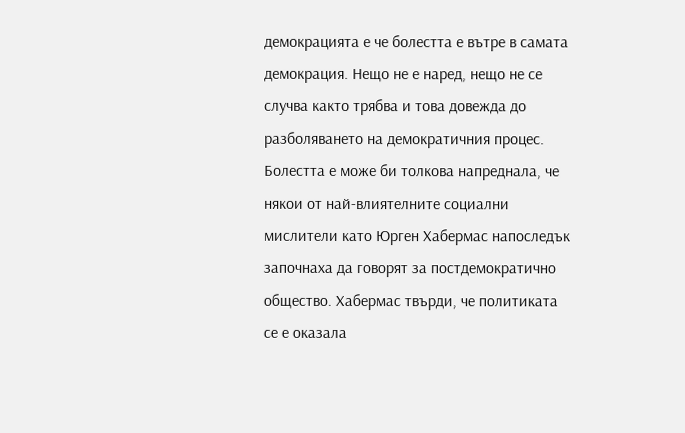демокрацията е че болестта е вътре в самата демокрация. Нещо не е наред, нещо не се случва както трябва и това довежда до разболяването на демократичния процес. Болестта е може би толкова напреднала, че някои от най-влиятелните социални мислители като Юрген Хабермас напоследък започнаха да говорят за постдемократично общество. Хабермас твърди, че политиката се е оказала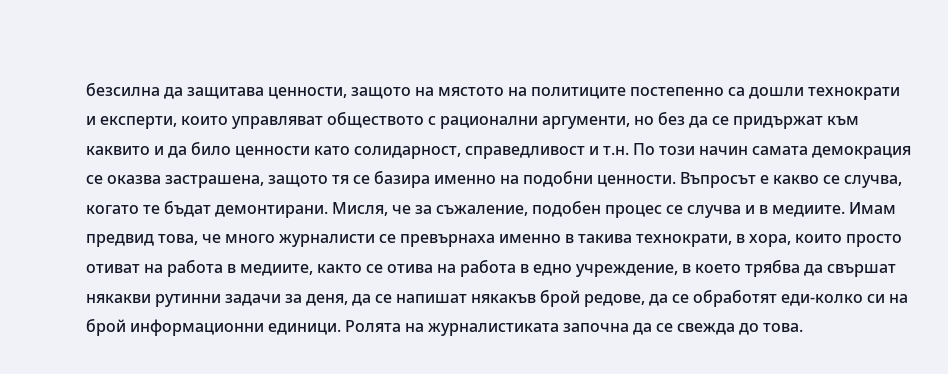безсилна да защитава ценности, защото на мястото на политиците постепенно са дошли технократи и експерти, които управляват обществото с рационални аргументи, но без да се придържат към каквито и да било ценности като солидарност, справедливост и т.н. По този начин самата демокрация се оказва застрашена, защото тя се базира именно на подобни ценности. Въпросът е какво се случва, когато те бъдат демонтирани. Мисля, че за съжаление, подобен процес се случва и в медиите. Имам предвид това, че много журналисти се превърнаха именно в такива технократи, в хора, които просто отиват на работа в медиите, както се отива на работа в едно учреждение, в което трябва да свършат някакви рутинни задачи за деня, да се напишат някакъв брой редове, да се обработят еди-колко си на брой информационни единици. Ролята на журналистиката започна да се свежда до това.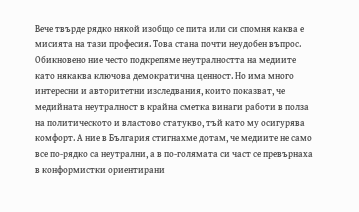Вече твърде рядко някой изобщо се пита или си спомня каква е мисията на тази професия. Това стана почти неудобен въпрос. Обикновено ние често подкрепяме неутралността на медиите като някаква ключова демократична ценност. Но има много интересни и авторитетни изследвания, които показват, че медийната неутралност в крайна сметка винаги работи в полза на политическото и властово статукво, тъй като му осигурява комфорт. А ние в България стигнахме дотам, че медиите не само все по-рядко са неутрални, а в по-голямата си част се превърнаха в конформистки ориентирани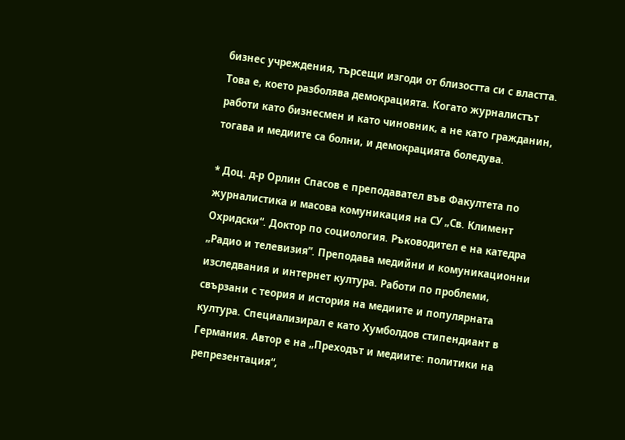бизнес учреждения, търсещи изгоди от близостта си с властта. Това е, което разболява демокрацията. Когато журналистът работи като бизнесмен и като чиновник, а не като гражданин, тогава и медиите са болни, и демокрацията боледува.

* Доц. д-р Орлин Спасов е преподавател във Факултета по журналистика и масова комуникация на СУ „Св. Климент Охридски“. Доктор по социология. Ръководител е на катедра „Радио и телевизия”. Преподава медийни и комуникационни изследвания и интернет култура. Работи по проблеми, свързани с теория и история на медиите и популярната култура. Специализирал е като Хумболдов стипендиант в Германия. Автор е на „Преходът и медиите: политики на репрезентация“,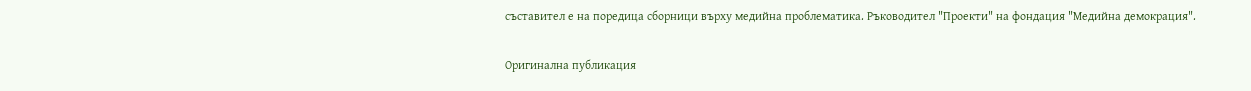съставител е на поредица сборници върху медийна проблематика. Ръководител "Проекти" на фондация "Медийна демокрация".

Оригинална публикация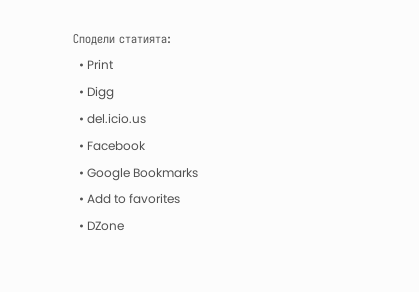Сподели статията:
  • Print
  • Digg
  • del.icio.us
  • Facebook
  • Google Bookmarks
  • Add to favorites
  • DZone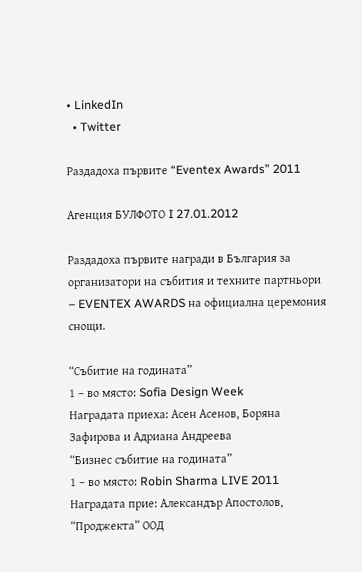• LinkedIn
  • Twitter

Раздадоха първите “Eventex Awards” 2011

Агенция БУЛФОТО I 27.01.2012

Раздадоха първите награди в България за организатори на събития и техните партньори – EVENTEX AWARDS на официална церемония снощи.

“Събитие на годината”
1 – во място: Sofia Design Week
Наградата приеха: Асен Асенов, Боряна Зафирова и Адриана Андреева
“Бизнес събитие на годината”
1 – во място: Robin Sharma LIVE 2011
Наградата прие: Александър Апостолов, “Проджекта” ООД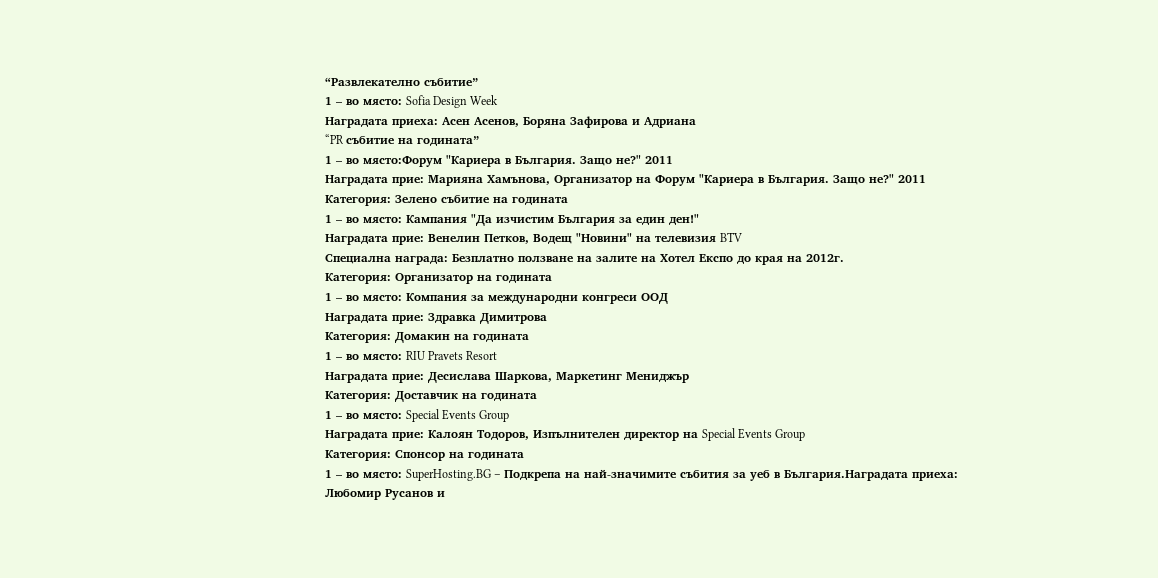“Развлекателно събитие”
1 – во място: Sofia Design Week
Наградата приеха: Асен Асенов, Боряна Зафирова и Адриана
“PR събитие на годината”
1 – во място:Форум "Кариера в България. Защо не?" 2011
Наградата прие: Марияна Хамънова, Организатор на Форум "Кариера в България. Защо не?" 2011
Категория: Зелено събитие на годината
1 – во място: Кампания "Да изчистим България за един ден!"
Наградата прие: Венелин Петков, Водещ "Новини" на телевизия BTV
Специална награда: Безплатно ползване на залите на Хотел Експо до края на 2012г.
Категория: Организатор на годината
1 – во място: Компания за международни конгреси ООД
Наградата прие: Здравка Димитрова
Категория: Домакин на годината
1 – во място: RIU Pravets Resort
Наградата прие: Десислава Шаркова, Маркетинг Мениджър
Категория: Доставчик на годината
1 – во място: Special Events Group
Наградата прие: Калоян Тодоров, Изпълнителен директор на Special Events Group
Категория: Спонсор на годината
1 – во място: SuperHosting.BG – Подкрепа на най-значимите събития за уеб в България.Наградата приеха: Любомир Русанов и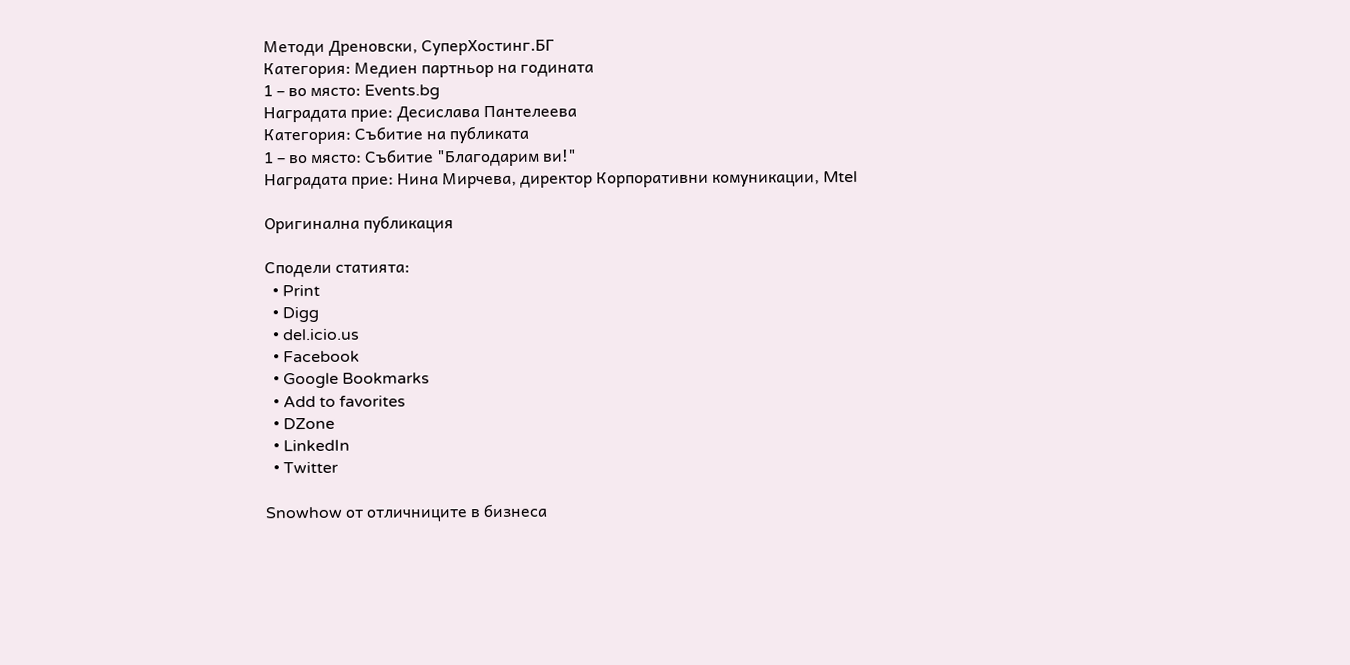Методи Дреновски, СуперХостинг.БГ
Категория: Медиен партньор на годината
1 – во място: Events.bg
Наградата прие: Десислава Пантелеева
Категория: Събитие на публиката
1 – во място: Събитие "Благодарим ви!"
Наградата прие: Нина Мирчева, директор Корпоративни комуникации, Mtel

Оригинална публикация

Сподели статията:
  • Print
  • Digg
  • del.icio.us
  • Facebook
  • Google Bookmarks
  • Add to favorites
  • DZone
  • LinkedIn
  • Twitter

Snowhow от отличниците в бизнеса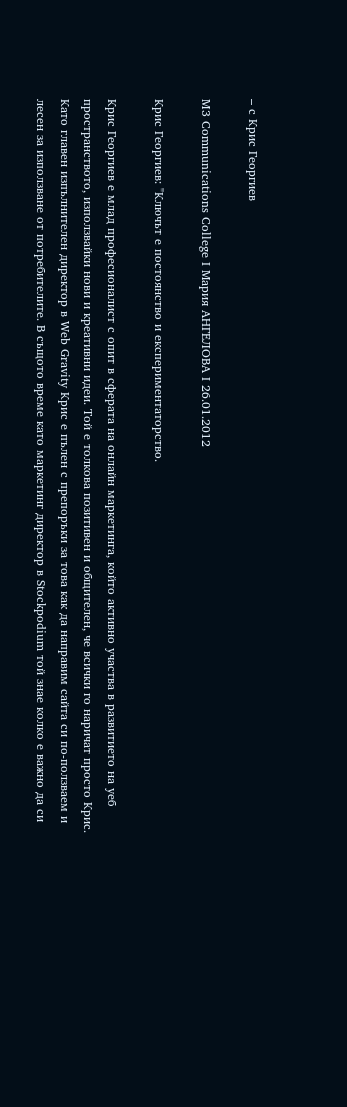– с Крис Георгиев

M3 Communications College I Мария АНГЕЛОВА I 26.01.2012

Крис Георгиев: "Ключът е постоянство и експериментаторство.

Крис Георгиев е млад професионалист с опит в сферата на онлайн маркетинга, който активно участва в развитието на уеб пространството, използвайки нови и креативни идеи. Той е толкова позитивен и общителен, че всички го наричат просто Крис. Като главен изпълнителен директор в Web Gravity Крис е пълен с препоръки за това как да направим сайта си по-ползваем и лесен за използване от потребителите. В същото време като маркетинг директор в Stockpodium той знае колко е важно да си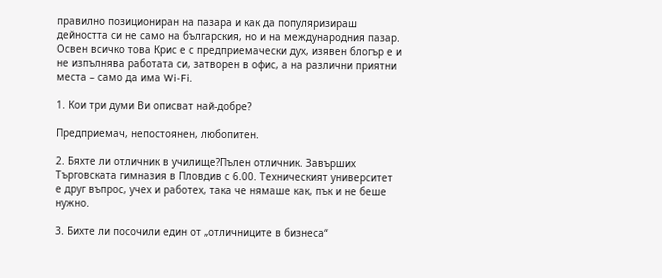правилно позициониран на пазара и как да популяризираш дейността си не само на българския, но и на международния пазар. Освен всичко това Крис е с предприемачески дух, изявен блогър е и не изпълнява работата си, затворен в офис, а на различни приятни места – само да има Wi-Fi.

1. Кои три думи Ви описват най-добре?

Предприемач, непостоянен, любопитен.

2. Бяхте ли отличник в училище?Пълен отличник. Завърших Търговската гимназия в Пловдив с 6.00. Техническият университет е друг въпрос, учех и работех, така че нямаше как, пък и не беше нужно.

3. Бихте ли посочили един от „отличниците в бизнеса“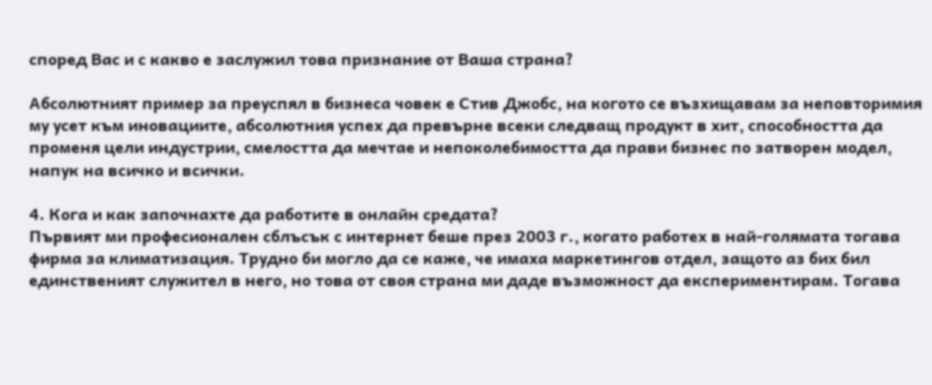според Вас и с какво е заслужил това признание от Ваша страна?

Абсолютният пример за преуспял в бизнеса човек е Стив Джобс, на когото се възхищавам за неповторимия му усет към иновациите, абсолютния успех да превърне всеки следващ продукт в хит, способността да променя цели индустрии, смелостта да мечтае и непоколебимостта да прави бизнес по затворен модел, напук на всичко и всички.

4. Кога и как започнахте да работите в онлайн средата?
Първият ми професионален сблъсък с интернет беше през 2003 г., когато работех в най-голямата тогава фирма за климатизация. Трудно би могло да се каже, че имаха маркетингов отдел, защото аз бих бил единственият служител в него, но това от своя страна ми даде възможност да експериментирам. Тогава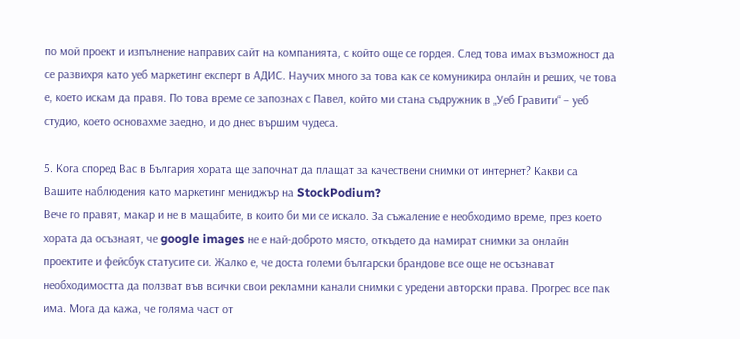по мой проект и изпълнение направих сайт на компанията, с който още се гордея. След това имах възможност да се развихря като уеб маркетинг експерт в АДИС. Научих много за това как се комуникира онлайн и реших, че това е, което искам да правя. По това време се запознах с Павел, който ми стана съдружник в „Уеб Гравити“ – уеб студио, което основахме заедно, и до днес вършим чудеса.

5. Кога според Вас в България хората ще започнат да плащат за качествени снимки от интернет? Какви са Вашите наблюдения като маркетинг мeниджър на StockPodium?
Вече го правят, макар и не в мащабите, в които би ми се искало. За съжаление е необходимо време, през което хората да осъзнаят, че google images не е най-доброто място, откъдето да намират снимки за онлайн проектите и фейсбук статусите си. Жалко е, че доста големи български брандове все още не осъзнават необходимостта да ползват във всички свои рекламни канали снимки с уредени авторски права. Прогрес все пак има. Мога да кажа, че голяма част от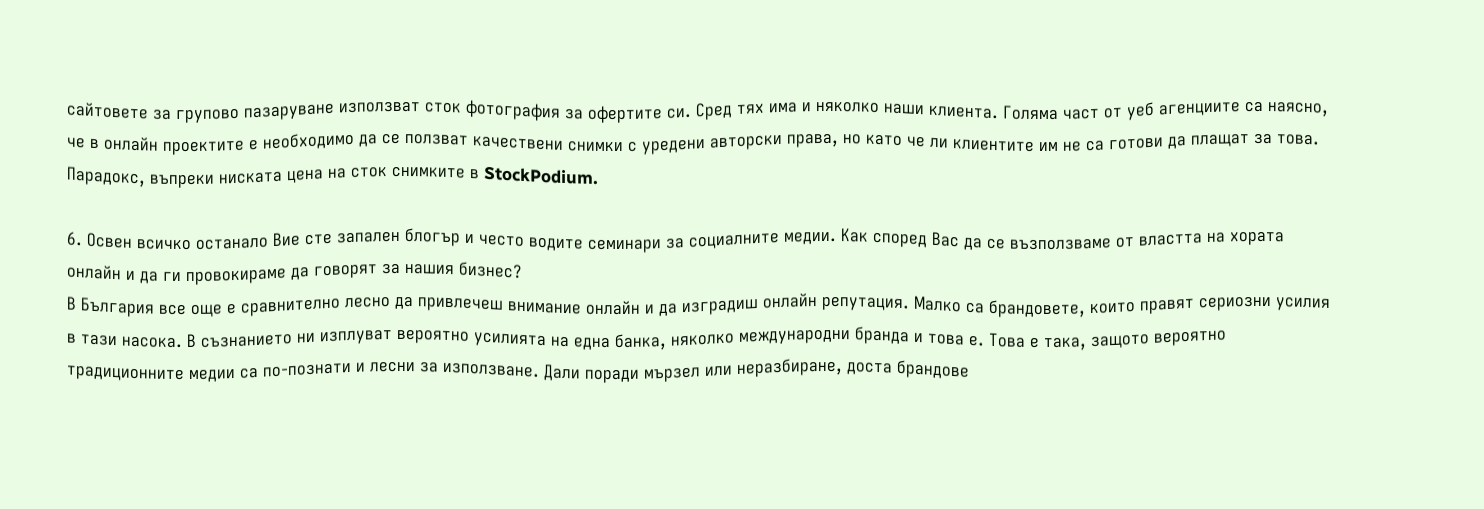сайтовете за групово пазаруване използват сток фотография за офертите си. Сред тях има и няколко наши клиента. Голяма част от уеб агенциите са наясно, че в онлайн проектите е необходимо да се ползват качествени снимки с уредени авторски права, но като че ли клиентите им не са готови да плащат за това. Парадокс, въпреки ниската цена на сток снимките в StockPodium.

6. Освен всичко останало Вие сте запален блогър и често водите семинари за социалните медии. Как според Вас да се възползваме от властта на хората онлайн и да ги провокираме да говорят за нашия бизнес?
В България все още е сравнително лесно да привлечеш внимание онлайн и да изградиш онлайн репутация. Малко са брандовете, които правят сериозни усилия в тази насока. В съзнанието ни изплуват вероятно усилията на една банка, няколко международни бранда и това е. Това е така, защото вероятно традиционните медии са по-познати и лесни за използване. Дали поради мързел или неразбиране, доста брандове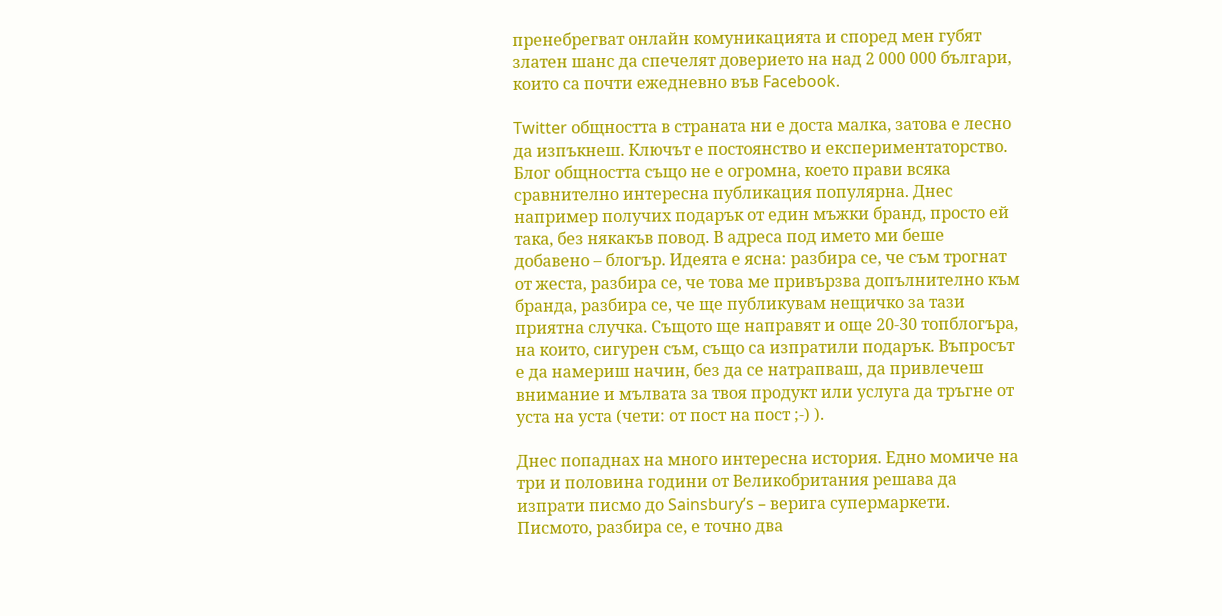пренебрегват онлайн комуникацията и според мен губят златен шанс да спечелят доверието на над 2 000 000 българи, които са почти ежедневно във Facebook.

Twitter общността в страната ни е доста малка, затова е лесно да изпъкнеш. Ключът е постоянство и експериментаторство. Блог общността също не е огромна, което прави всяка сравнително интересна публикация популярна. Днес например получих подарък от един мъжки бранд, просто ей така, без някакъв повод. В адреса под името ми беше добавено – блогър. Идеята е ясна: разбира се, че съм трогнат от жеста, разбира се, че това ме привързва допълнително към бранда, разбира се, че ще публикувам нещичко за тази приятна случка. Същото ще направят и още 20-30 топблогъра, на които, сигурен съм, също са изпратили подарък. Въпросът е да намериш начин, без да се натрапваш, да привлечеш внимание и мълвата за твоя продукт или услуга да тръгне от уста на уста (чети: от пост на пост ;-) ).

Днес попаднах на много интересна история. Едно момиче на три и половина години от Великобритания решава да изпрати писмо до Sainsbury’s – верига супермаркети. Писмото, разбира се, е точно два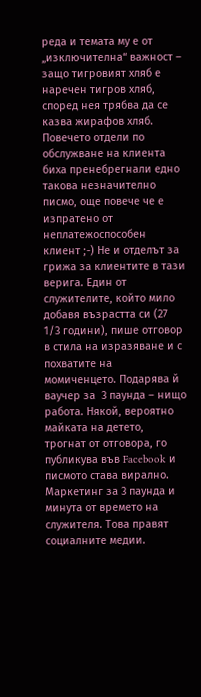реда и темата му е от „изключителна“ важност – защо тигровият хляб е наречен тигров хляб, според нея трябва да се казва жирафов хляб. Повечето отдели по обслужване на клиента биха пренебрегнали едно такова незначително писмо, още повече че е изпратено от неплатежоспособен клиент ;-) Не и отделът за грижа за клиентите в тази верига. Един от служителите, който мило добавя възрастта си (27 1/3 години), пише отговор в стила на изразяване и с похватите на момиченцето. Подарява й ваучер за  3 паунда – нищо работа. Някой, вероятно майката на детето, трогнат от отговора, го публикува във Facebook и писмото става вирално. Маркетинг за 3 паунда и минута от времето на служителя. Това правят социалните медии.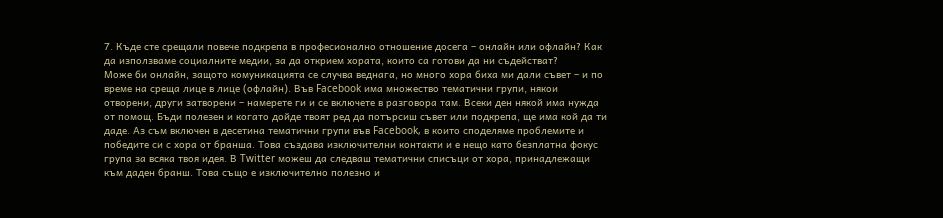7. Къде сте срещали повече подкрепа в професионално отношение досега – онлайн или офлайн? Как да използваме социалните медии, за да открием хората, които са готови да ни съдействат?
Може би онлайн, защото комуникацията се случва веднага, но много хора биха ми дали съвет – и по време на среща лице в лице (офлайн). Във Facebook има множество тематични групи, някои отворени, други затворени – намерете ги и се включете в разговора там. Всеки ден някой има нужда от помощ. Бъди полезен и когато дойде твоят ред да потърсиш съвет или подкрепа, ще има кой да ти даде. Аз съм включен в десетина тематични групи във Facebook, в които споделяме проблемите и победите си с хора от бранша. Това създава изключителни контакти и е нещо като безплатна фокус група за всяка твоя идея. В Twitter можеш да следваш тематични списъци от хора, принадлежащи към даден бранш. Това също е изключително полезно и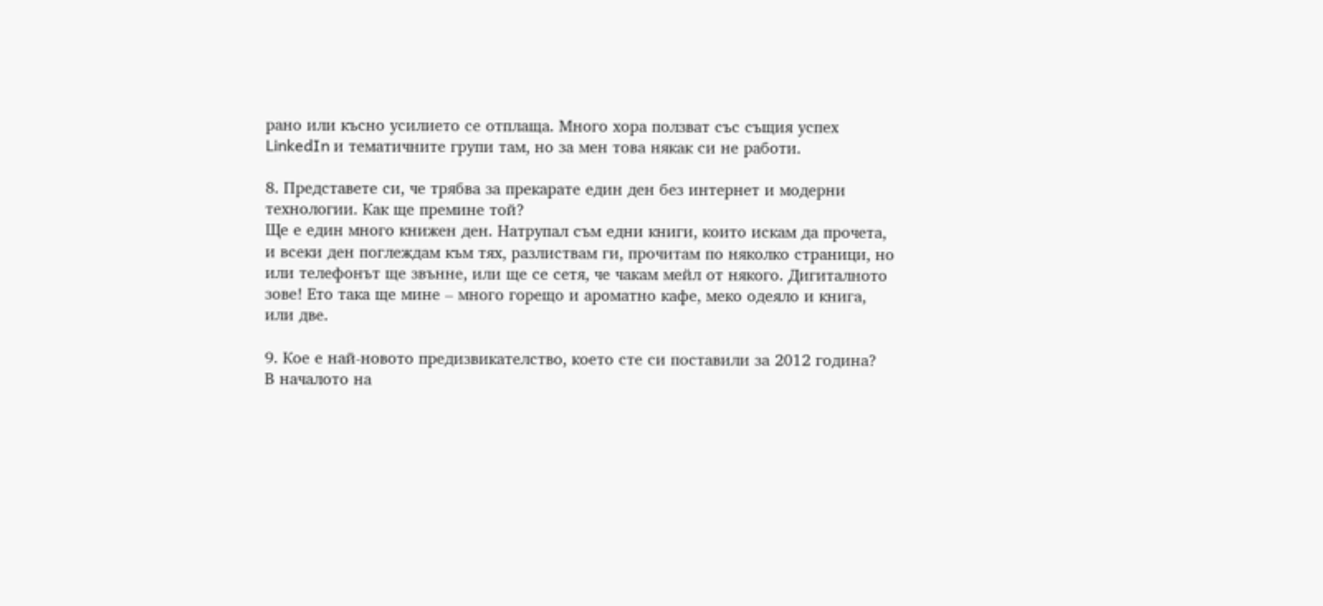рано или късно усилието се отплаща. Много хора ползват със същия успех LinkedIn и тематичните групи там, но за мен това някак си не работи.

8. Представете си, че трябва за прекарате един ден без интернет и модерни технологии. Как ще премине той?
Ще е един много книжен ден. Натрупал съм едни книги, които искам да прочета, и всеки ден поглеждам към тях, разлиствам ги, прочитам по няколко страници, но или телефонът ще звънне, или ще се сетя, че чакам мейл от някого. Дигиталното зове! Ето така ще мине – много горещо и ароматно кафе, меко одеяло и книга, или две.

9. Кое е най-новото предизвикателство, което сте си поставили за 2012 година?
В началото на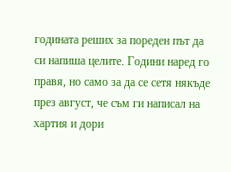годината реших за пореден път да си напиша целите. Години наред го правя, но само за да се сетя някъде през август, че съм ги написал на хартия и дори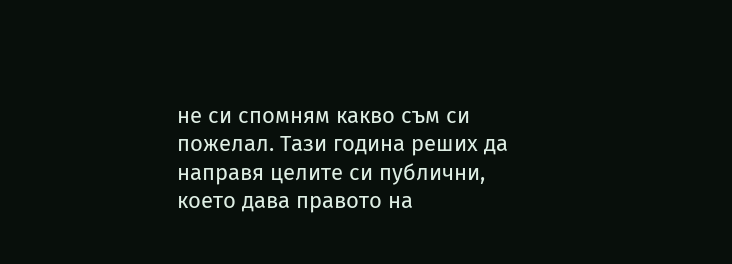не си спомням какво съм си пожелал. Тази година реших да направя целите си публични, което дава правото на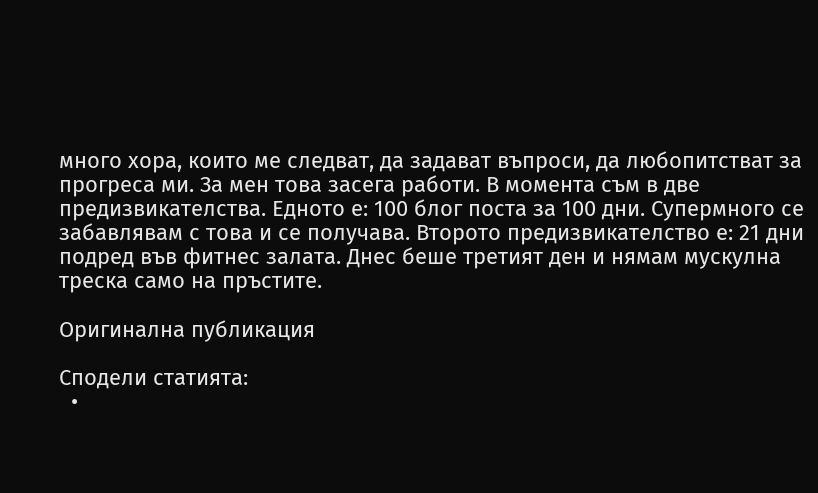много хора, които ме следват, да задават въпроси, да любопитстват за прогреса ми. За мен това засега работи. В момента съм в две предизвикателства. Едното е: 100 блог поста за 100 дни. Супермного се забавлявам с това и се получава. Второто предизвикателство е: 21 дни подред във фитнес залата. Днес беше третият ден и нямам мускулна треска само на пръстите.

Оригинална публикация

Сподели статията:
  •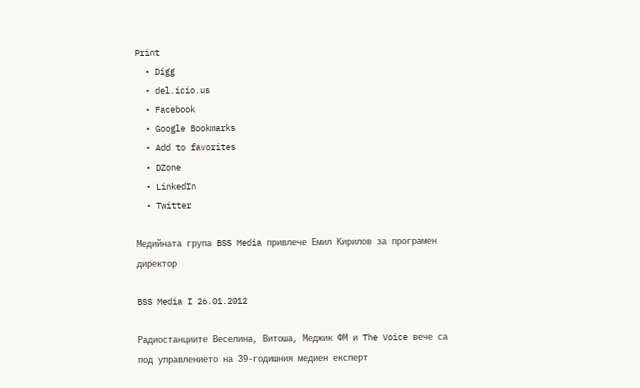Print
  • Digg
  • del.icio.us
  • Facebook
  • Google Bookmarks
  • Add to favorites
  • DZone
  • LinkedIn
  • Twitter

Медийната група BSS Media привлече Емил Кирилов за програмен директор

BSS Media I 26.01.2012

Радиостанциите Веселина, Витоша, Меджик ФМ и The Voice вече са под управлението на 39-годишния медиен експерт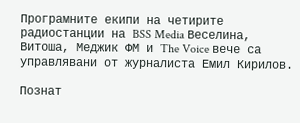Програмните екипи на четирите радиостанции на BSS Media Веселина, Витоша, Меджик ФМ и The Voice вече са управлявани от журналиста Емил Кирилов.

Познат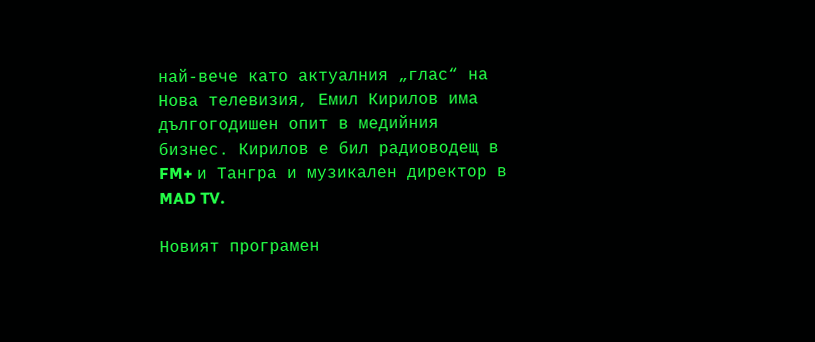най-вече като актуалния „глас“ на Нова телевизия, Емил Кирилов има дългогодишен опит в медийния бизнес. Кирилов е бил радиоводещ в FM+ и Тангра и музикален директор в MAD TV.

Новият програмен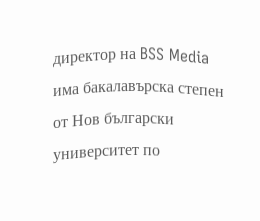директор на BSS Media има бакалавърска степен от Нов български университет по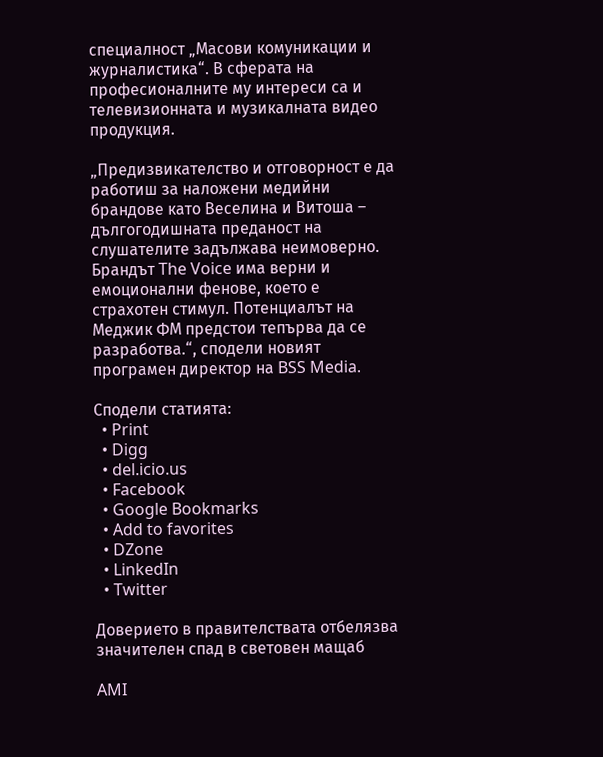специалност „Масови комуникации и журналистика“. В сферата на професионалните му интереси са и телевизионната и музикалната видео продукция.

„Предизвикателство и отговорност е да работиш за наложени медийни брандове като Веселина и Витоша – дългогодишната преданост на слушателите задължава неимоверно. Брандът The Voice има верни и емоционални фенове, което е страхотен стимул. Потенциалът на Меджик ФМ предстои тепърва да се разработва.“, сподели новият програмен директор на BSS Media.

Сподели статията:
  • Print
  • Digg
  • del.icio.us
  • Facebook
  • Google Bookmarks
  • Add to favorites
  • DZone
  • LinkedIn
  • Twitter

Доверието в правителствата отбелязва значителен спад в световен мащаб

AMI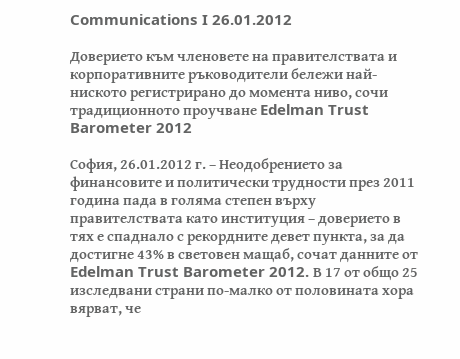Communications I 26.01.2012

Доверието към членовете на правителствата и корпоративните ръководители бележи най-ниското регистрирано до момента ниво, сочи традиционното проучване Edelman Trust Barometer 2012

София, 26.01.2012 г. – Неодобрението за финансовите и политически трудности през 2011 година пада в голяма степен върху правителствата като институция – доверието в тях е спаднало с рекордните девет пункта, за да достигне 43% в световен мащаб, сочат данните от Edelman Trust Barometer 2012. В 17 от общо 25 изследвани страни по-малко от половината хора вярват, че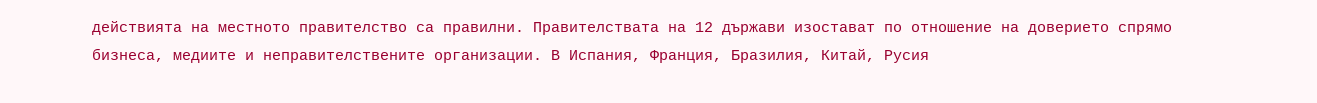действията на местното правителство са правилни. Правителствата на 12 държави изостават по отношение на доверието спрямо бизнеса, медиите и неправителствените организации. В Испания, Франция, Бразилия, Китай, Русия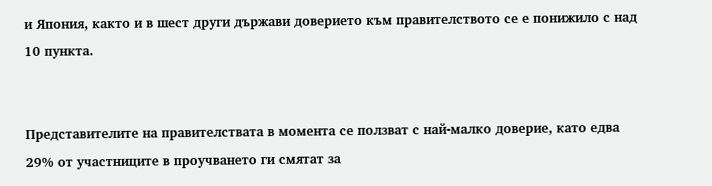и Япония, както и в шест други държави доверието към правителството се е понижило с над 10 пункта.


Представителите на правителствата в момента се ползват с най-малко доверие, като едва 29% от участниците в проучването ги смятат за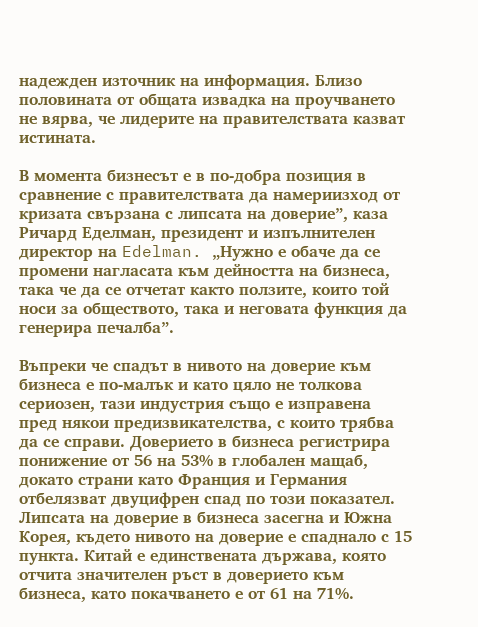надежден източник на информация. Близо половината от общата извадка на проучването не вярва, че лидерите на правителствата казват истината.

В момента бизнесът е в по-добра позиция в сравнение с правителствата да намериизход от кризата свързана с липсата на доверие”, каза Ричард Еделман, президент и изпълнителен директор на Edelman. „Нужно е обаче да се промени нагласата към дейността на бизнеса, така че да се отчетат както ползите, които той носи за обществото, така и неговата функция да генерира печалба”.

Въпреки че спадът в нивото на доверие към бизнеса е по-малък и като цяло не толкова сериозен, тази индустрия също е изправена пред някои предизвикателства, с които трябва да се справи. Доверието в бизнеса регистрира понижение от 56 на 53% в глобален мащаб, докато страни като Франция и Германия отбелязват двуцифрен спад по този показател. Липсата на доверие в бизнеса засегна и Южна Корея, където нивото на доверие е спаднало с 15 пункта. Китай е единствената държава, която отчита значителен ръст в доверието към бизнеса, като покачването е от 61 на 71%.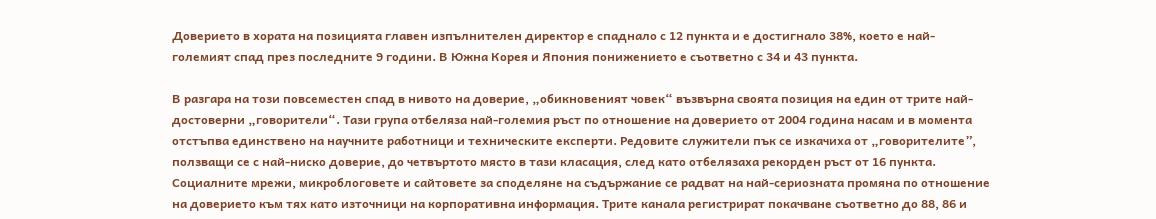Доверието в хората на позицията главен изпълнителен директор е спаднало с 12 пункта и е достигнало 38%, което е най-големият спад през последните 9 години. В Южна Корея и Япония понижението е съответно с 34 и 43 пункта.

В разгара на този повсеместен спад в нивото на доверие, „обикновеният човек“ възвърна своята позиция на един от трите най-достоверни „говорители“. Тази група отбеляза най-големия ръст по отношение на доверието от 2004 година насам и в момента отстъпва единствено на научните работници и техническите експерти. Редовите служители пък се изкачиха от „говорителите”, ползващи се с най-ниско доверие, до четвъртото място в тази класация, след като отбелязаха рекорден ръст от 16 пункта. Социалните мрежи, микроблоговете и сайтовете за споделяне на съдържание се радват на най-сериозната промяна по отношение на доверието към тях като източници на корпоративна информация. Трите канала регистрират покачване съответно до 88, 86 и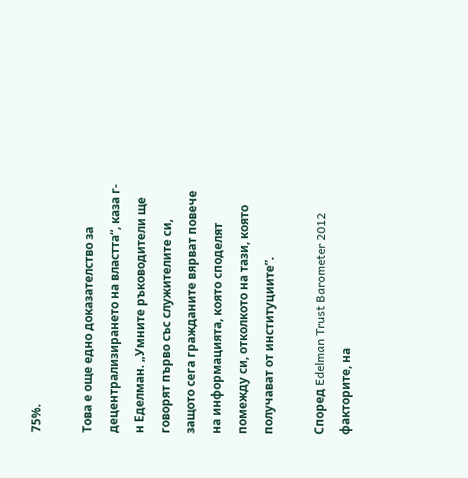75%.

Това е още едно доказателство за децентрализирането на властта“, каза г-н Еделман. „Умните ръководители ще говорят първо със служителите си, защото сега гражданите вярват повече на информацията, която споделят помежду си, отколкото на тази, която получават от институциите”.

Според Edelman Trust Barometer 2012 факторите, на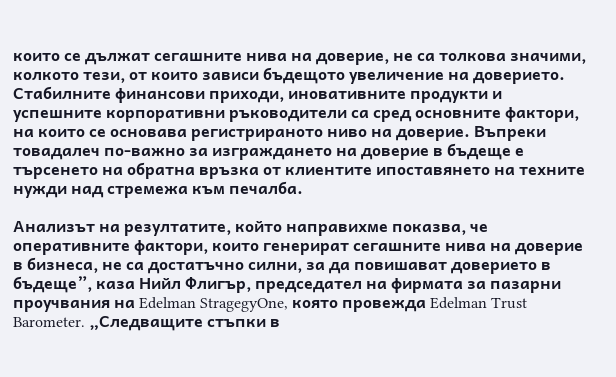които се дължат сегашните нива на доверие, не са толкова значими, колкото тези, от които зависи бъдещото увеличение на доверието. Стабилните финансови приходи, иновативните продукти и успешните корпоративни ръководители са сред основните фактори, на които се основава регистрираното ниво на доверие. Въпреки товадалеч по-важно за изграждането на доверие в бъдеще е търсенето на обратна връзка от клиентите ипоставянето на техните нужди над стремежа към печалба.

Анализът на резултатите, който направихме показва, че оперативните фактори, които генерират сегашните нива на доверие в бизнеса, не са достатъчно силни, за да повишават доверието в бъдеще”, каза Нийл Флигър, председател на фирмата за пазарни проучвания на Edelman StragegyOne, която провежда Edelman Trust Barometer. „Следващите стъпки в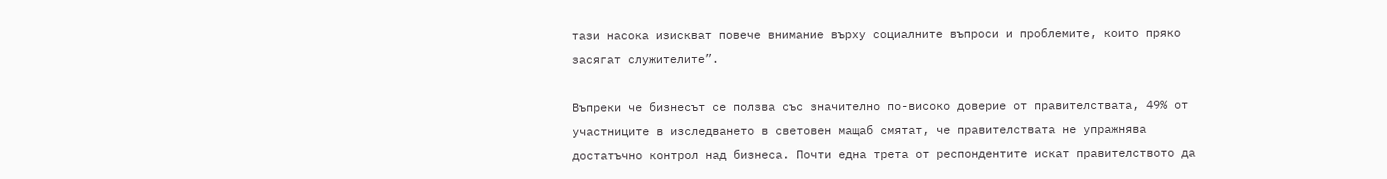тази насока изискват повече внимание върху социалните въпроси и проблемите, които пряко засягат служителите”.

Въпреки че бизнесът се ползва със значително по-високо доверие от правителствата, 49% от участниците в изследването в световен мащаб смятат, че правителствата не упражнява достатъчно контрол над бизнеса. Почти една трета от респондентите искат правителството да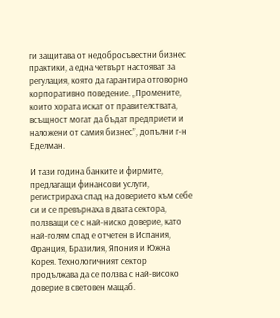ги защитава от недобросъвестни бизнес практики, а една четвърт настояват за регулация, която да гарантира отговорно корпоративно поведение. „Промените, които хората искат от правителствата, всъщност могат да бъдат предприети и наложени от самия бизнес”, допълни г-н Еделман.

И тази година банките и фирмите, предлагащи финансови услуги, регистрираха спад на доверието към себе си и се превърнаха в двата сектора, ползващи се с най-ниско доверие, като най-голям спад е отчетен в Испания, Франция, Бразилия, Япония и Южна Корея. Технологичният сектор продължава да се ползва с най-високо доверие в световен мащаб.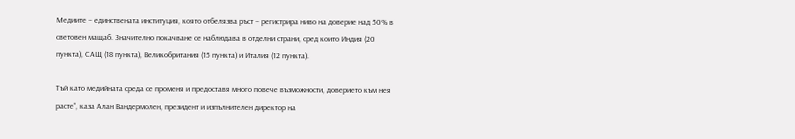Медиите – единствената институция, която отбелязва ръст – регистрира ниво на доверие над 50% в световен мащаб. Значително покачване се наблюдава в отделни страни, сред които Индия (20 пункта), САЩ (18 пункта), Великобритания (15 пункта) и Италия (12 пункта).

Тъй като медийната среда се променя и предоставя много повече възможности, доверието към нея расте”, каза Алан Вандермолен, президент и изпълнителен директор на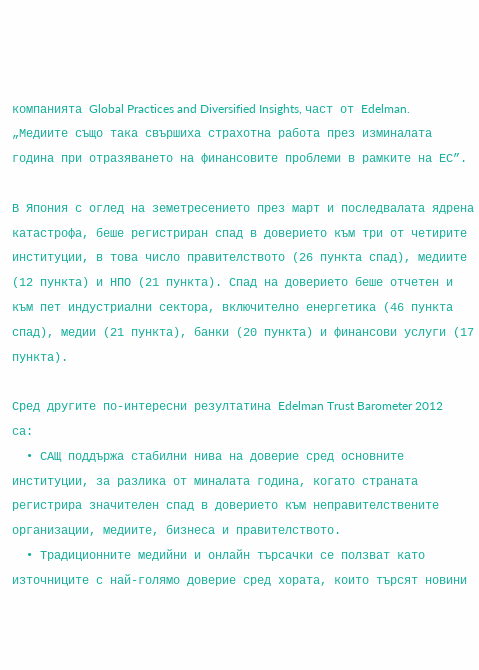компанията Global Practices and Diversified Insights, част от Edelman. „Медиите също така свършиха страхотна работа през изминалата година при отразяването на финансовите проблеми в рамките на ЕС”.

В Япония с оглед на земетресението през март и последвалата ядрена катастрофа, беше регистриран спад в доверието към три от четирите институции, в това число правителството (26 пункта спад), медиите (12 пункта) и НПО (21 пункта). Спад на доверието беше отчетен и към пет индустриални сектора, включително енергетика (46 пункта спад), медии (21 пункта), банки (20 пункта) и финансови услуги (17 пункта).

Сред другите по-интересни резултатина Edelman Trust Barometer 2012 са:
  • САЩ поддържа стабилни нива на доверие сред основните институции, за разлика от миналата година, когато страната регистрира значителен спад в доверието към неправителствените организации, медиите, бизнеса и правителството.
  • Традиционните медийни и онлайн търсачки се ползват като източниците с най-голямо доверие сред хората, които търсят новини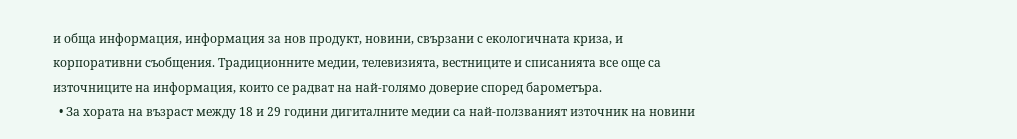и обща информация, информация за нов продукт, новини, свързани с екологичната криза, и корпоративни съобщения. Традиционните медии, телевизията, вестниците и списанията все още са източниците на информация, които се радват на най-голямо доверие според барометъра.
  • За хората на възраст между 18 и 29 години дигиталните медии са най-ползваният източник на новини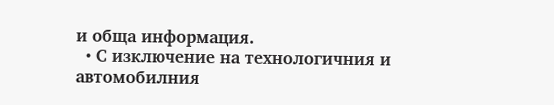и обща информация.
  • С изключение на технологичния и автомобилния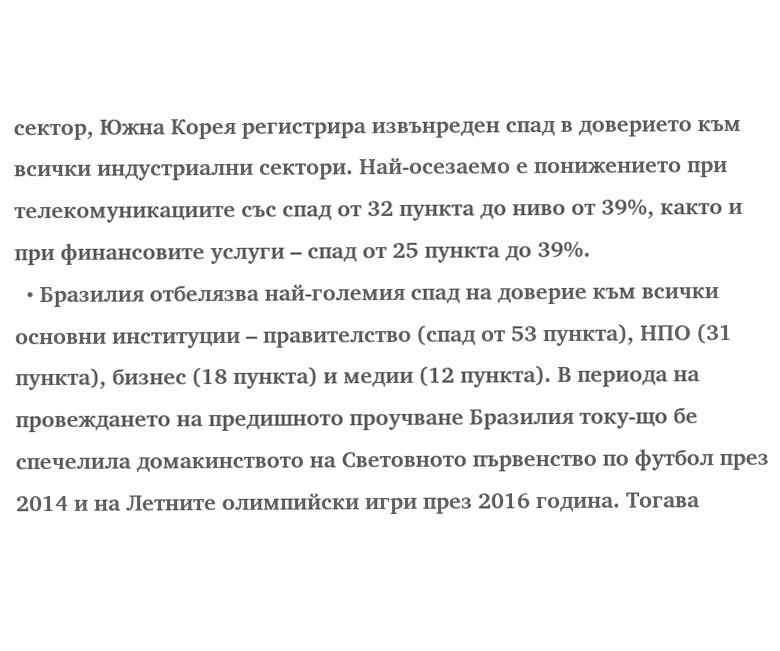сектор, Южна Корея регистрира извънреден спад в доверието към всички индустриални сектори. Най-осезаемо е понижението при телекомуникациите със спад от 32 пункта до ниво от 39%, както и при финансовите услуги – спад от 25 пункта до 39%.
  • Бразилия отбелязва най-големия спад на доверие към всички основни институции – правителство (спад от 53 пункта), НПО (31 пункта), бизнес (18 пункта) и медии (12 пункта). В периода на провеждането на предишното проучване Бразилия току-що бе спечелила домакинството на Световното първенство по футбол през 2014 и на Летните олимпийски игри през 2016 година. Тогава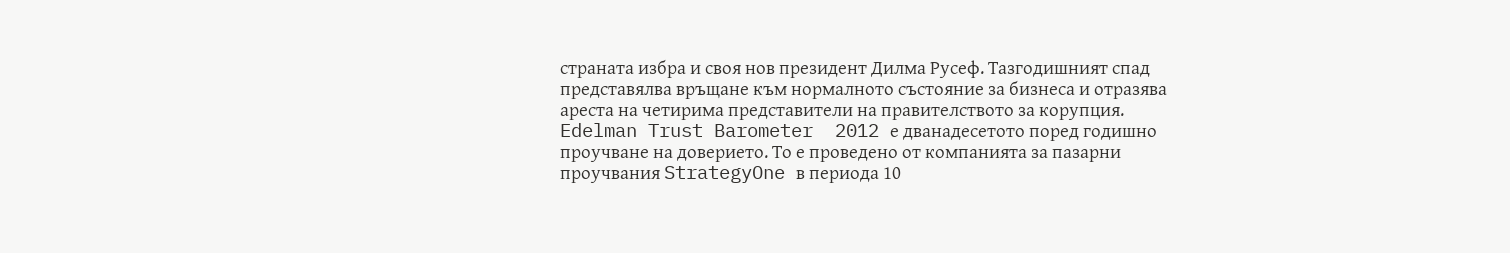страната избра и своя нов президент Дилма Русеф. Тазгодишният спад представялва връщане към нормалното състояние за бизнеса и отразява ареста на четирима представители на правителството за корупция.
Edelman Trust Barometer  2012 е дванадесетото поред годишно проучване на доверието. То е проведено от компанията за пазарни проучвания StrategyOne в периода 10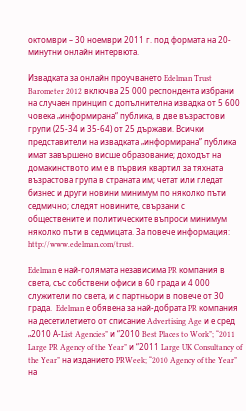октомври – 30 ноември 2011 г. под формата на 20-минутни онлайн интервюта.

Извадката за онлайн проучването Edelman Trust Barometer 2012 включва 25 000 респондента избрани на случаен принцип с допълнителна извадка от 5 600 човека „информирана“ публика, в две възрастови групи (25-34 и 35-64) от 25 държави. Всички представители на извадката „информирана” публика имат завършено висше образование; доходът на домакинството им е в първия квартил за тяхната възрастова група в страната им; четат или гледат бизнес и други новини минимум по няколко пъти седмично; следят новините, свързани с обществените и политическите въпроси минимум няколко пъти в седмицата. За повече информация: http://www.edelman.com/trust.

Edelman е най-голямата независима PR компания в света, със собствени офиси в 60 града и 4 000 служители по света, и с партньори в повече от 30 града.  Edelman е обявена за най-добрата PR компания на десетилетието от списание Advertising Age и е сред „2010 А-List Agencies” и “2010 Best Places to Work”; “2011 Large PR Agency of the Year” и “2011 Large UK Consultancy of the Year” на изданието PRWeek; “2010 Agency of the Year” на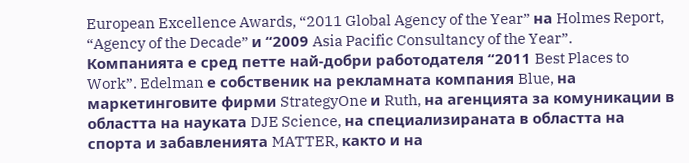European Excellence Awards, “2011 Global Agency of the Year” на Holmes Report, “Agency of the Decade” и “2009 Asia Pacific Consultancy of the Year”. Компанията е сред петте най-добри работодателя “2011 Best Places to Work”. Edelman е собственик на рекламната компания Blue, на маркетинговите фирми StrategyOne и Ruth, на агенцията за комуникации в областта на науката DJE Science, на специализираната в областта на спорта и забавленията MATTER, както и на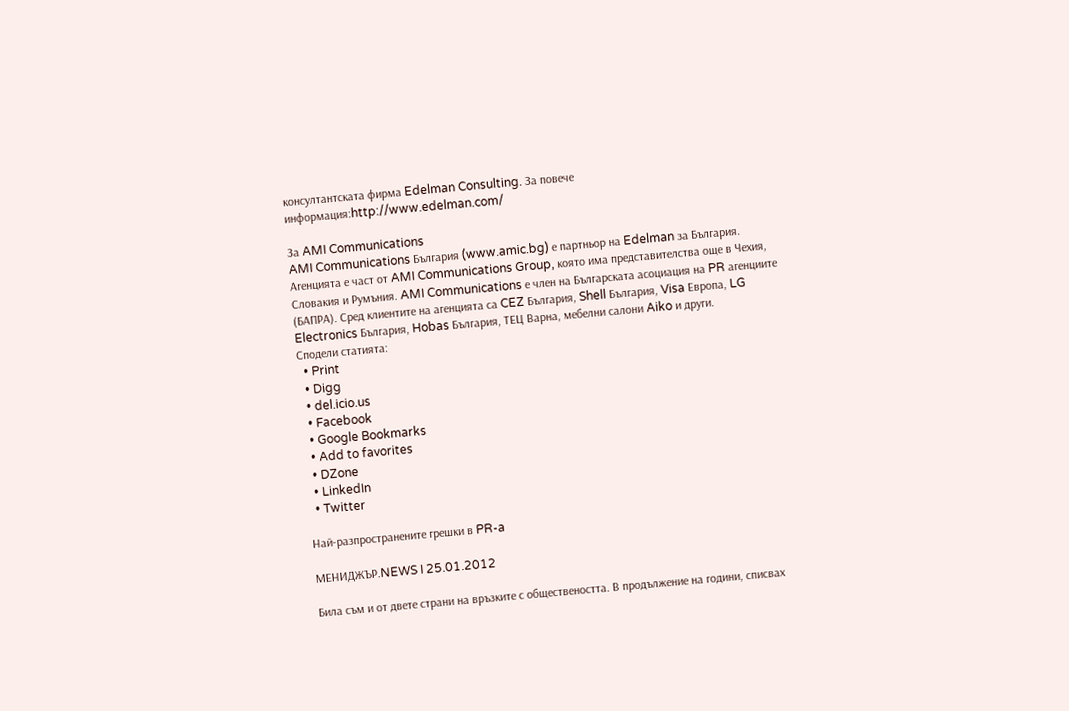консултантската фирма Edelman Consulting. За повече информация:http://www.edelman.com/

За AMI Communications
AMI Communications България (www.amic.bg) е партньор на Edelman за България. Агенцията е част от AMI Communications Group, която има представителства още в Чехия, Словакия и Румъния. AMI Communications е член на Българската асоциация на PR агенциите (БАПРА). Сред клиентите на агенцията са CEZ България, Shell България, Visa Европа, LG Electronics България, Hobas България, ТЕЦ Варна, мебелни салони Aiko и други.
Сподели статията:
  • Print
  • Digg
  • del.icio.us
  • Facebook
  • Google Bookmarks
  • Add to favorites
  • DZone
  • LinkedIn
  • Twitter

Най-разпространените грешки в PR-a

МЕНИДЖЪР.NEWS I 25.01.2012

Била съм и от двете страни на връзките с обществеността. В продължение на години, списвах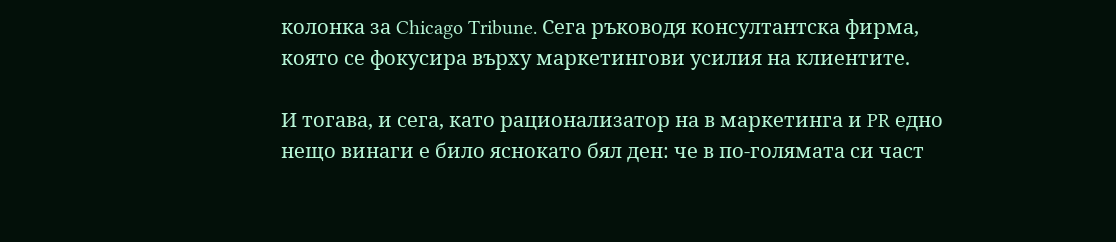колонка за Chicago Tribune. Сега ръководя консултантска фирма, която се фокусира върху маркетингови усилия на клиентите.

И тогава, и сега, като рационализатор на в маркетинга и PR едно нещо винаги е било яснокато бял ден: че в по-голямата си част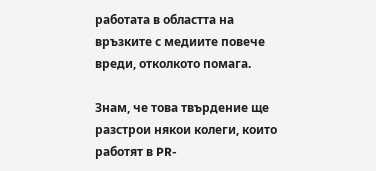работата в областта на връзките с медиите повече вреди, отколкото помага.

Знам, че това твърдение ще разстрои някои колеги, които работят в PR-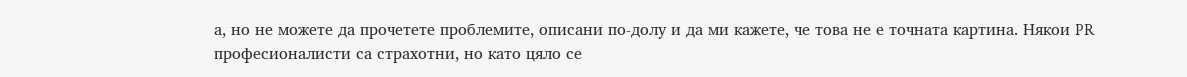а, но не можете да прочетете проблемите, описани по-долу и да ми кажете, че това не е точната картина. Някои PR професионалисти са страхотни, но като цяло се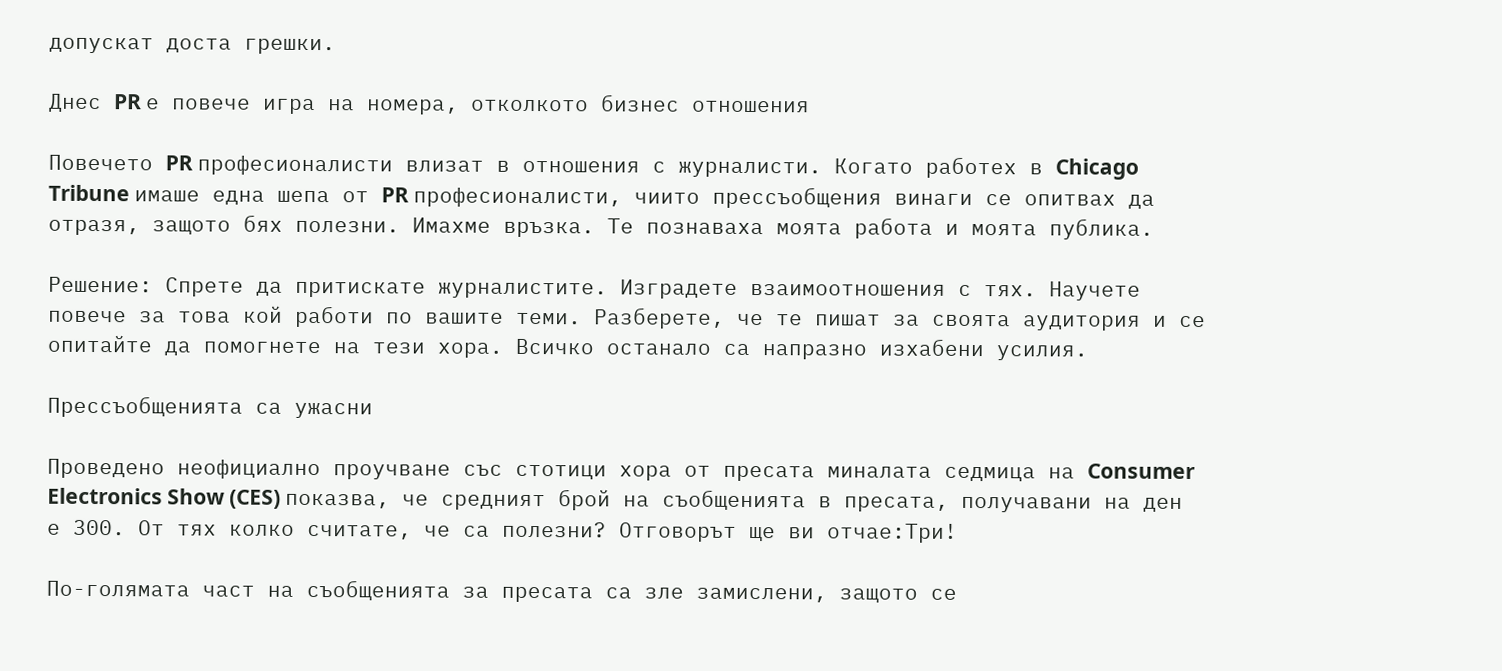допускат доста грешки.

Днес PR е повече игра на номера, отколкото бизнес отношения

Повечето PR професионалисти влизат в отношения с журналисти. Когато работех в Chicago Tribune имаше една шепа от PR професионалисти, чиито прессъобщения винаги се опитвах да отразя, защото бях полезни. Имахме връзка. Те познаваха моята работа и моята публика.

Решение: Спрете да притискате журналистите. Изградете взаимоотношения с тях. Научете повече за това кой работи по вашите теми. Разберете, че те пишат за своята аудитория и се опитайте да помогнете на тези хора. Всичко останало са напразно изхабени усилия.

Прессъобщенията са ужасни

Проведено неофициално проучване със стотици хора от пресата миналата седмица на Consumer Electronics Show (CES) показва, че средният брой на съобщенията в пресата, получавани на ден е 300. От тях колко считате, че са полезни? Отговорът ще ви отчае:Три!

По-голямата част на съобщенията за пресата са зле замислени, защото се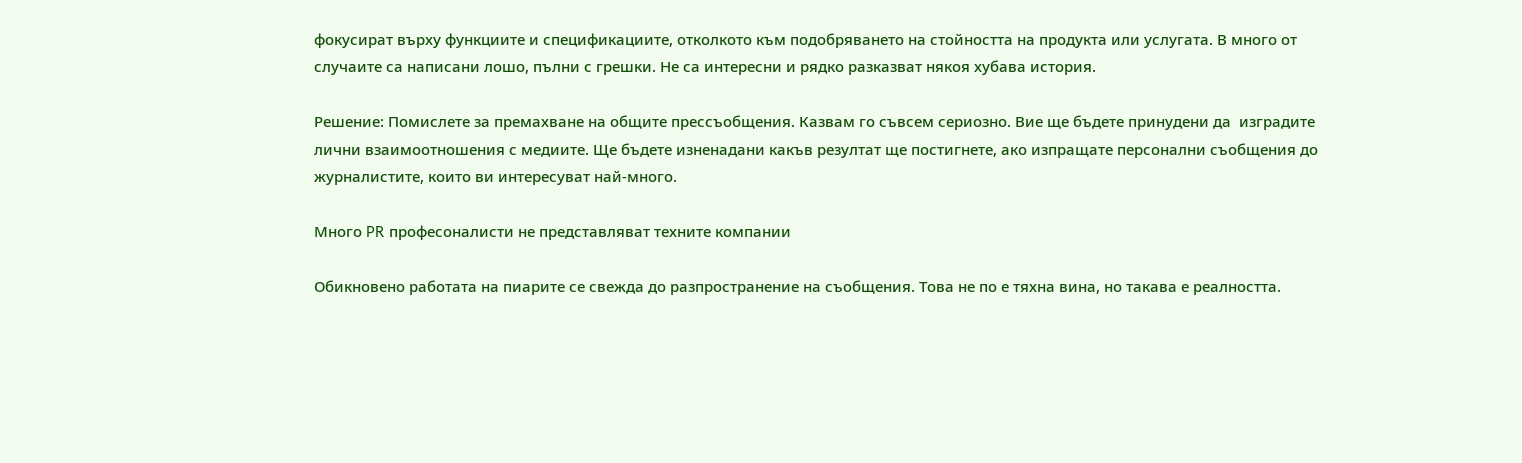фокусират върху функциите и спецификациите, отколкото към подобряването на стойността на продукта или услугата. В много от случаите са написани лошо, пълни с грешки. Не са интересни и рядко разказват някоя хубава история.

Решение: Помислете за премахване на общите прессъобщения. Казвам го съвсем сериозно. Вие ще бъдете принудени да  изградите лични взаимоотношения с медиите. Ще бъдете изненадани какъв резултат ще постигнете, ако изпращате персонални съобщения до журналистите, които ви интересуват най-много.

Много PR професоналисти не представляват техните компании

Обикновено работата на пиарите се свежда до разпространение на съобщения. Това не по е тяхна вина, но такава е реалността.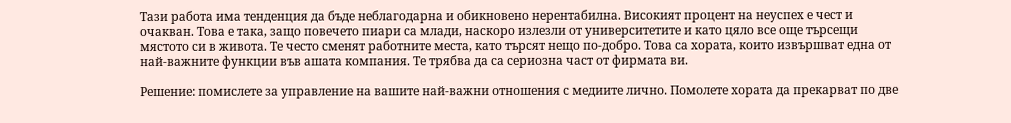Тази работа има тенденция да бъде неблагодарна и обикновено нерентабилна. Високият процент на неуспех е чест и очакван. Това е така, защо повечето пиари са млади, наскоро излезли от университетите и като цяло все още търсещи мястото си в живота. Те често сменят работните места, като търсят нещо по-добро. Това са хората, които извършват една от най-важните функции във ашата компания. Те трябва да са сериозна част от фирмата ви.

Решение: помислете за управление на вашите най-важни отношения с медиите лично. Помолете хората да прекарват по две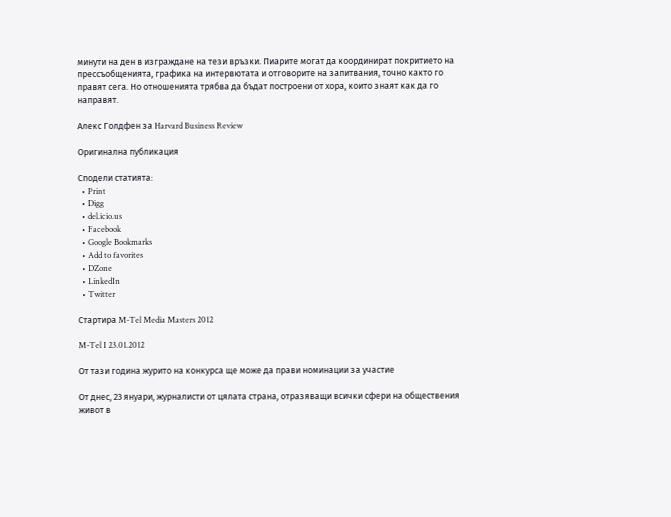минути на ден в изграждане на тези връзки. Пиарите могат да координират покритието на прессъобщенията, графика на интервютата и отговорите на запитвания, точно както го правят сега. Но отношенията трябва да бъдат построени от хора, които знаят как да го направят.

Алекс Голдфен за Harvard Business Review

Оригинална публикация

Сподели статията:
  • Print
  • Digg
  • del.icio.us
  • Facebook
  • Google Bookmarks
  • Add to favorites
  • DZone
  • LinkedIn
  • Twitter

Стартира M-Tel Media Masters 2012

M-Tel I 23.01.2012

От тази година журито на конкурса ще може да прави номинации за участие

От днес, 23 януари, журналисти от цялата страна, отразяващи всички сфери на обществения живот в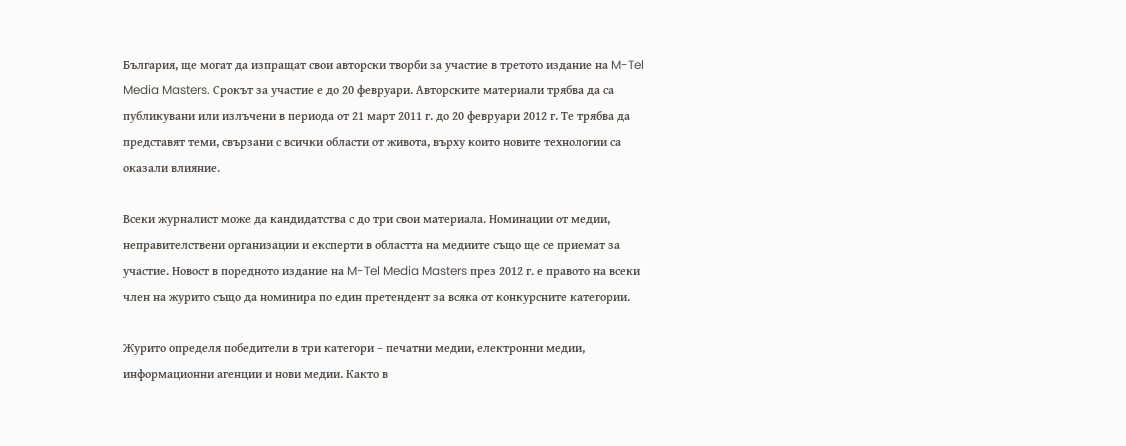България, ще могат да изпращат свои авторски творби за участие в третото издание на M-Tel Media Masters. Срокът за участие е до 20 февруари. Aвторските материали трябва да са публикувани или излъчени в периода от 21 март 2011 г. до 20 февруари 2012 г. Те трябва да представят теми, свързани с всички области от животa, върху които новите технологии са оказали влияние.

Всеки журналист може да кандидатства с до три свои материала. Номинации от медии, неправителствени организации и експерти в областта на медиите също ще се приемат за участие. Новост в поредното издание на M-Tel Media Masters през 2012 г. е правото на всеки член на журито също да номинира по един претендент за всяка от конкурсните категории.

Журито определя победители в три категори – печатни медии, електронни медии, информационни агенции и нови медии. Както в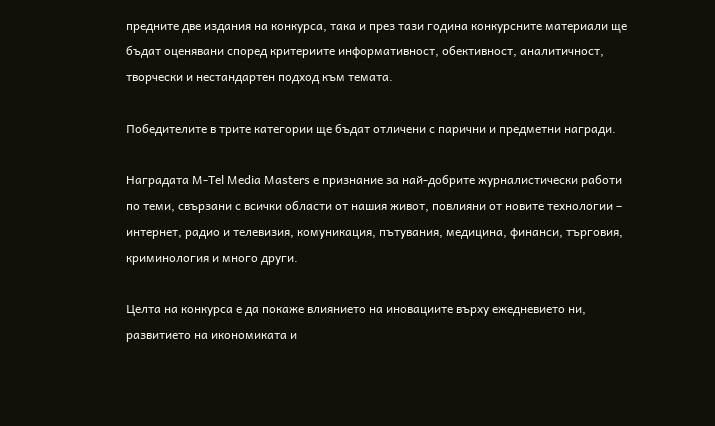предните две издания на конкурса, така и през тази година конкурсните материали ще бъдат оценявани според критериите информативност, обективност, аналитичност, творчески и нестандартен подход към темата.

Победителите в трите категории ще бъдат отличени с парични и предметни награди.

Наградата M-Tel Media Masters е признание за най-добрите журналистически работи по теми, свързани с всички области от нашия живот, повлияни от новите технологии – интернет, радио и телевизия, комуникация, пътувания, медицина, финанси, търговия, криминология и много други.

Целта на конкурса е да покаже влиянието на иновациите върху ежедневието ни, развитието на икономиката и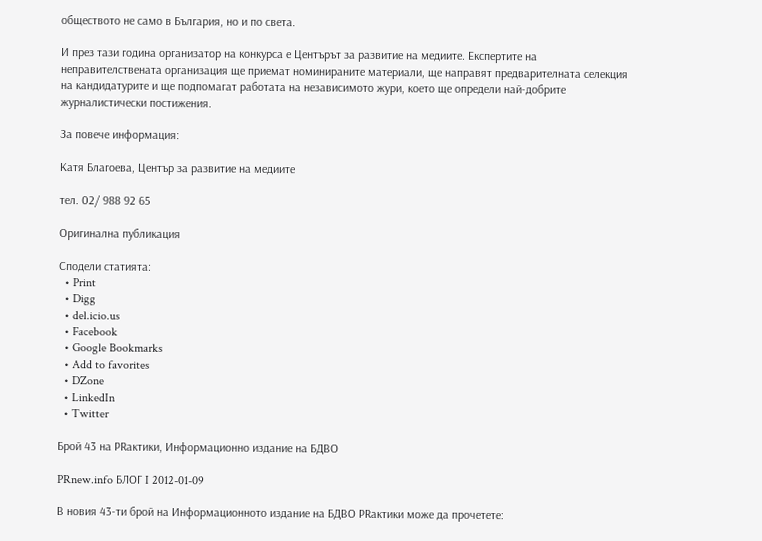обществото не само в България, но и по света.

И през тази година организатор на конкурса е Центърът за развитие на медиите. Експертите на неправителствената организация ще приемат номинираните материали, ще направят предварителната селекция на кандидатурите и ще подпомагат работата на независимото жури, което ще определи най-добрите журналистически постижения.

За повече информация:

Катя Благоева, Център за развитие на медиите

тел. 02/ 988 92 65

Оригинална публикация

Сподели статията:
  • Print
  • Digg
  • del.icio.us
  • Facebook
  • Google Bookmarks
  • Add to favorites
  • DZone
  • LinkedIn
  • Twitter

Брой 43 на PRактики, Информационно издание на БДВО

PRnew.info БЛОГ I 2012-01-09

В новия 43-ти брой на Информационното издание на БДВО PRактики може да прочетете: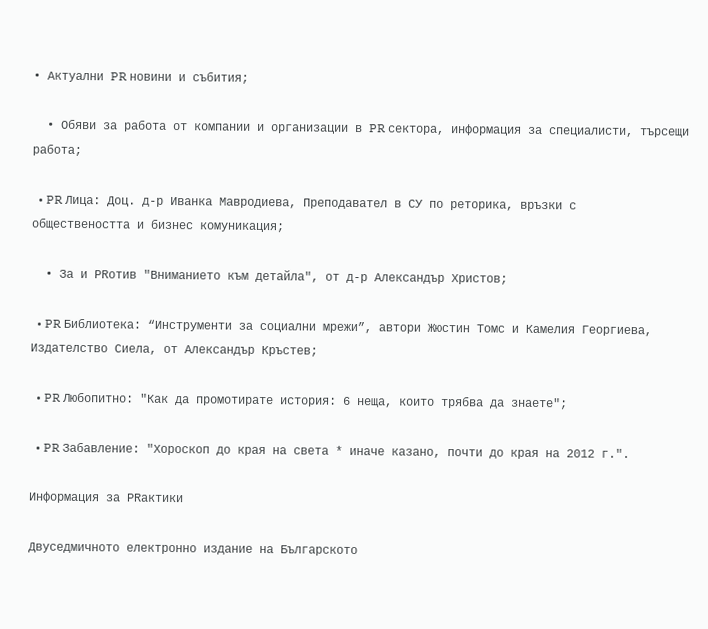• Актуални PR новини и събития;

  • Обяви за работа от компании и организации в PR сектора, информация за специалисти, търсещи работа;

  • PR Лица: Доц. д-р Иванка Мавродиева, Преподавател в СУ по реторика, връзки с обществеността и бизнес комуникация;

  • За и PRотив "Вниманието към детайла", от д-р Александър Христов;

  • PR Библиотека: “Инструменти за социални мрежи”, автори Жюстин Томс и Камелия Георгиева, Издателство Сиела, от Александър Кръстев;

  • PR Любопитно: "Как да промотирате история: 6 неща, които трябва да знаете";

  • PR Забавление: "Хороскоп до края на света * иначе казано, почти до края на 2012 г.".

Информация за PRактики

Двуседмичното електронно издание на Българското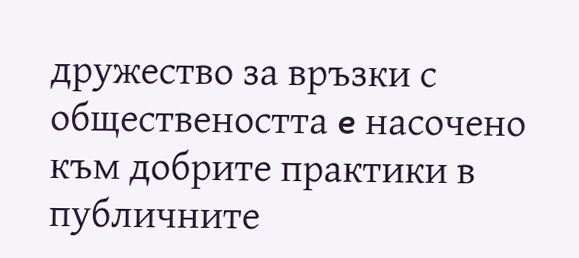дружество за връзки с обществеността e насочено към добрите практики в публичните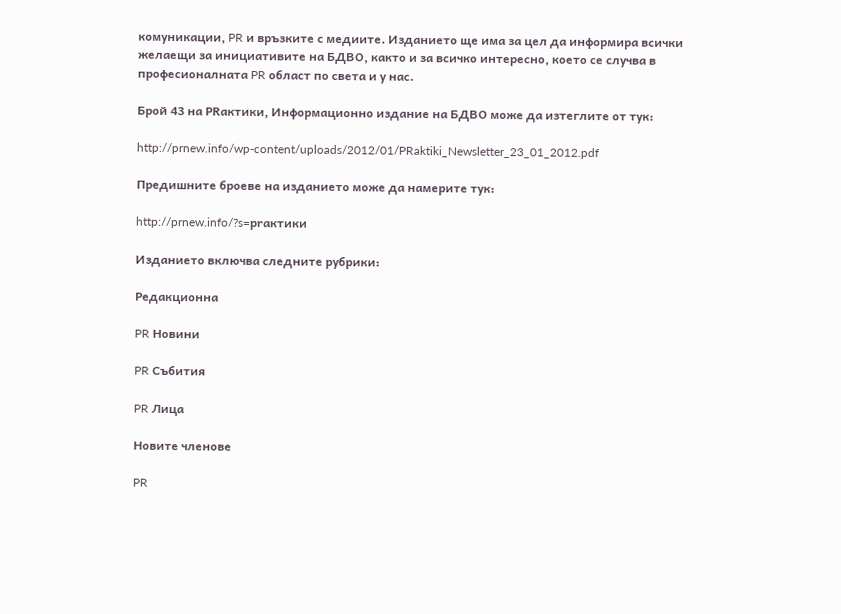комуникации, PR и връзките с медиите. Изданието ще има за цел да информира всички желаещи за инициативите на БДВО, както и за всичко интересно, което се случва в професионалната PR област по света и у нас.

Брой 43 на PRактики, Информационно издание на БДВО може да изтеглите от тук:

http://prnew.info/wp-content/uploads/2012/01/PRaktiki_Newsletter_23_01_2012.pdf

Предишните броеве на изданието може да намерите тук:

http://prnew.info/?s=prактики

Изданието включва следните рубрики:

Редакционна

PR Новини

PR Събития

PR Лица

Новите членове

PR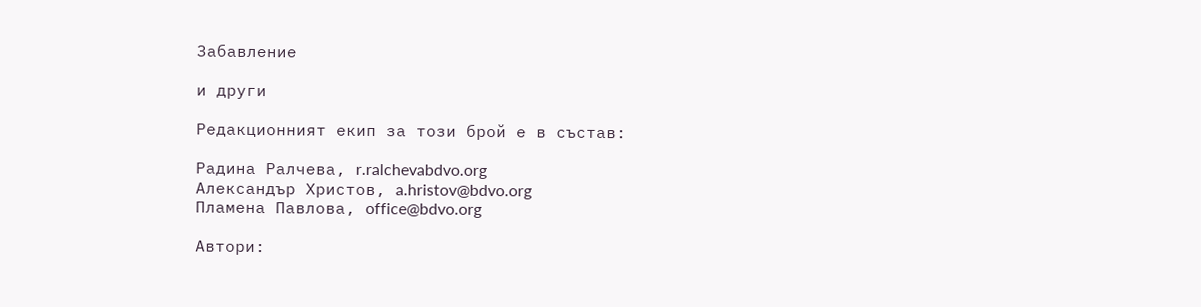Забавление

и други

Редакционният екип за този брой е в състав:

Радина Ралчева, r.ralchevabdvo.org
Александър Христов, a.hristov@bdvo.org
Пламена Павлова, office@bdvo.org

Автори: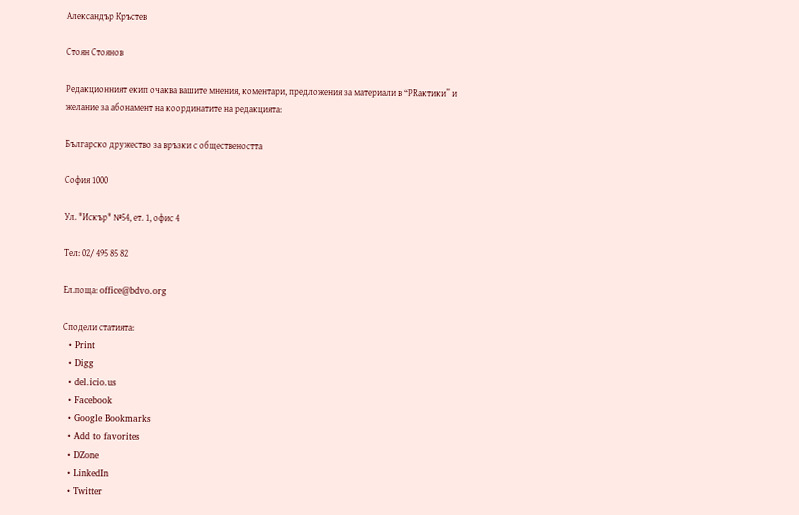Александър Кръстев

Стоян Стоянов

Редакционният екип очаква вашите мнения, коментари, предложения за материали в “PRактики” и желание за абонамент на координатите на редакцията:

Българско дружество за връзки с обществеността

София 1000

Ул. "Искър" №54, ет. 1, офис 4

Тел: 02/ 495 85 82

Ел.поща: office@bdvo.org

Сподели статията:
  • Print
  • Digg
  • del.icio.us
  • Facebook
  • Google Bookmarks
  • Add to favorites
  • DZone
  • LinkedIn
  • Twitter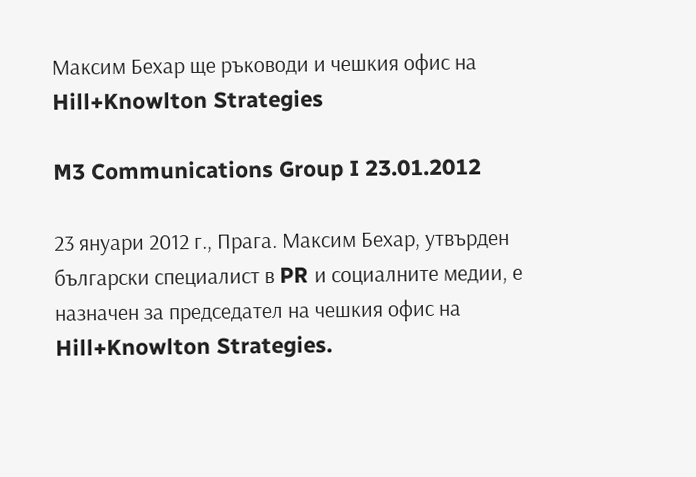Максим Бехар ще ръководи и чешкия офис на Hill+Knowlton Strategies

M3 Communications Group I 23.01.2012

23 януари 2012 г., Прага. Максим Бехар, утвърден български специалист в PR и социалните медии, е назначен за председател на чешкия офис на Hill+Knowlton Strategies.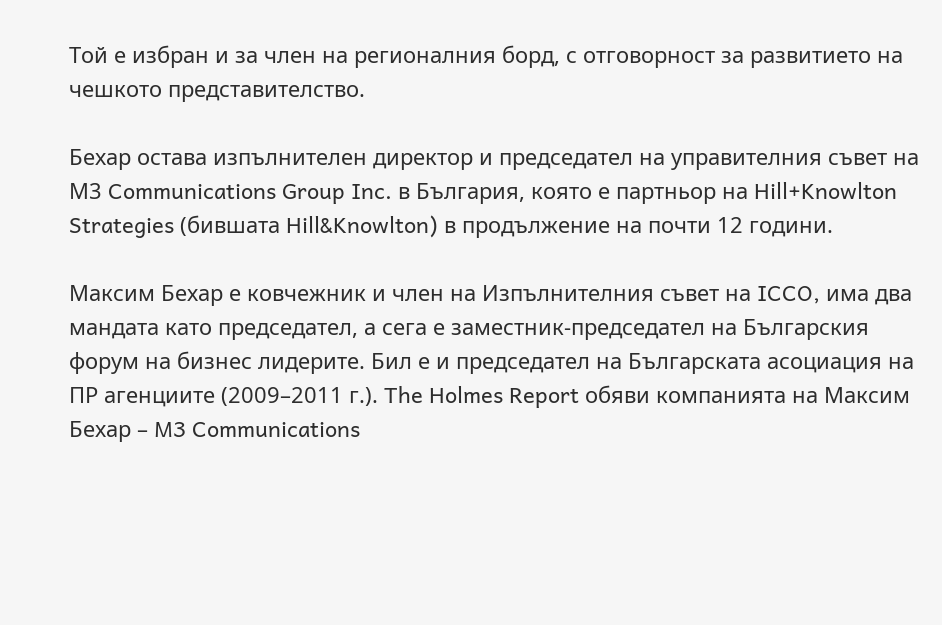Той е избран и за член на регионалния борд, с отговорност за развитието на чешкото представителство.

Бехар остава изпълнителен директор и председател на управителния съвет на М3 Communications Group Inc. в България, която е партньор на Hill+Knowlton Strategies (бившата Hill&Knowlton) в продължение на почти 12 години.

Максим Бехар е ковчежник и член на Изпълнителния съвет на ICCO, има два мандата като председател, а сега е заместник-председател на Българския форум на бизнес лидерите. Бил е и председател на Българската асоциация на ПР агенциите (2009–2011 г.). The Holmes Report обяви компанията на Максим Бехар – M3 Communications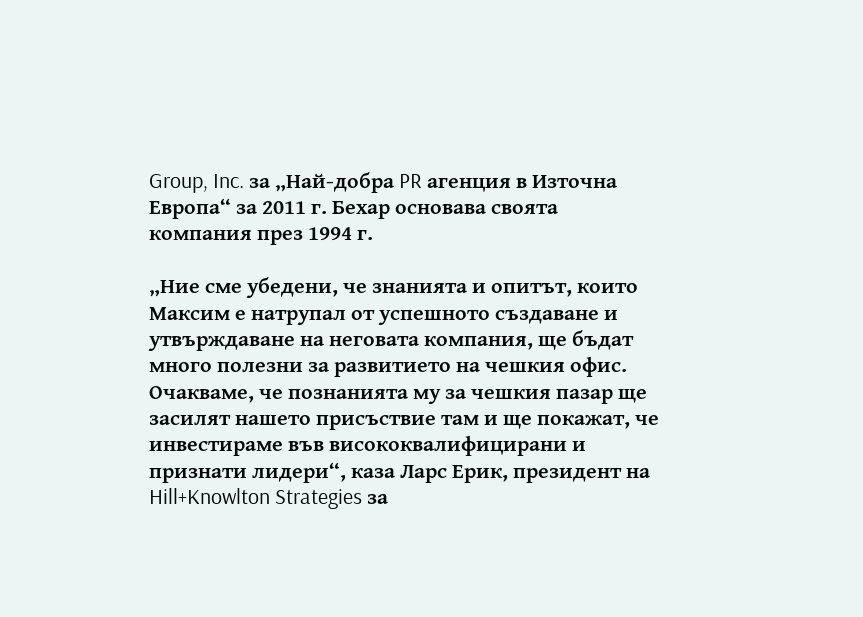Group, Inc. за „Най-добра PR агенция в Източна Европа“ за 2011 г. Бехар основава своята компания през 1994 г.

„Ние сме убедени, че знанията и опитът, които Максим е натрупал от успешното създаване и утвърждаване на неговата компания, ще бъдат много полезни за развитието на чешкия офис. Очакваме, че познанията му за чешкия пазар ще засилят нашето присъствие там и ще покажат, че инвестираме във висококвалифицирани и признати лидери“, каза Ларс Ерик, президент на Hill+Knowlton Strategies за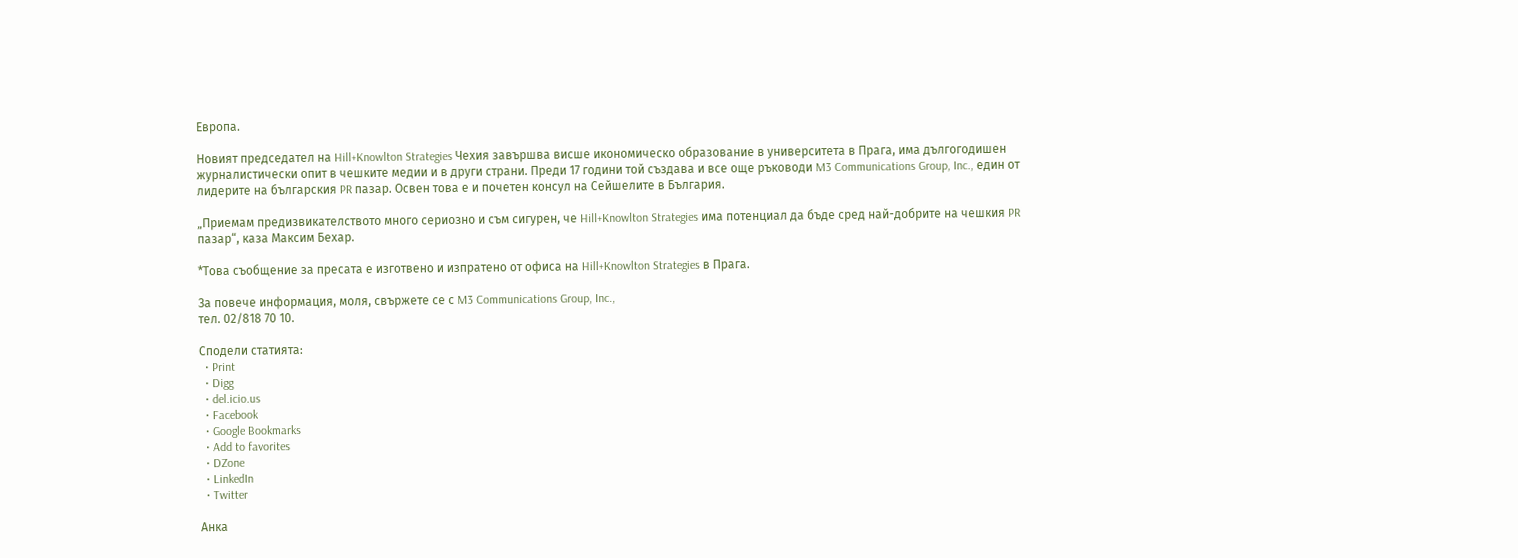Европа.

Новият председател на Hill+Knowlton Strategies Чехия завършва висше икономическо образование в университета в Прага, има дългогодишен журналистически опит в чешките медии и в други страни. Преди 17 години той създава и все още ръководи M3 Communications Group, Inc., един от лидерите на българския PR пазар. Освен това е и почетен консул на Сейшелите в България.

„Приемам предизвикателството много сериозно и съм сигурен, че Hill+Knowlton Strategies има потенциал да бъде сред най-добрите на чешкия PR пазар“, каза Максим Бехар.

*Това съобщение за пресата е изготвено и изпратено от офиса на Hill+Knowlton Strategies в Прага.

За повече информация, моля, свържете се с M3 Communications Group, Inc.,
тел. 02/818 70 10.

Сподели статията:
  • Print
  • Digg
  • del.icio.us
  • Facebook
  • Google Bookmarks
  • Add to favorites
  • DZone
  • LinkedIn
  • Twitter

Анка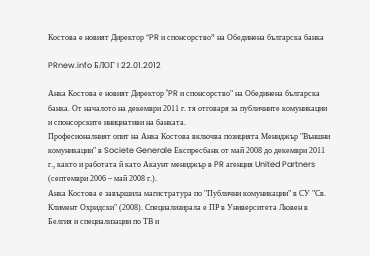Костова е новият Директор “PR и спонсорство” на Обединена българска банка

PRnew.info БЛОГ I 22.01.2012

Анка Костова е новият Директор "PR и спонсорство" на Обединена българска банка. От началото на декември 2011 г. тя отговаря за публичните комуникации и спонсорските инициативи на банката.
Професионалният опит на Анка Костова включва позицията Мениджър "Външни комуникации" в Societe Generale Експресбанк от май 2008 до декември 2011 г., както и работата й като Акаунт мениджър в PR агенция United Partners (септември 2006 – май 2008 г.).
Анка Костова е завършила магистратура по "Публични комуникации" в СУ "Св. Климент Охридски" (2008). Специализирала е ПР в Университета Лювен в Белгия и специализации по ТВ и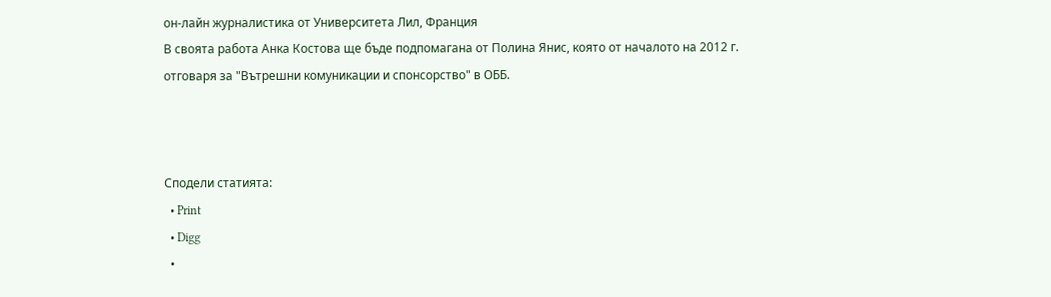он-лайн журналистика от Университета Лил, Франция
В своята работа Анка Костова ще бъде подпомагана от Полина Янис, която от началото на 2012 г. отговаря за "Вътрешни комуникации и спонсорство" в ОББ.



Сподели статията:
  • Print
  • Digg
  •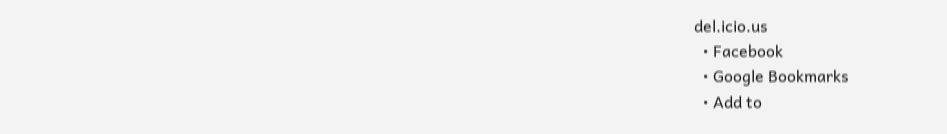del.icio.us
  • Facebook
  • Google Bookmarks
  • Add to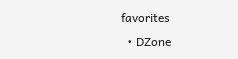favorites
  • DZone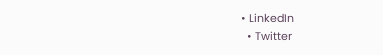• LinkedIn
  • Twitter